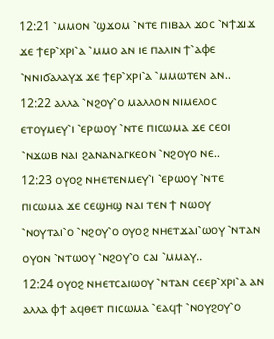12:21 ⳿ⲙⲙⲟⲛ ⳿ϣϫⲟⲙ ⳿ⲛⲧⲉ ⲡⲓⲃⲁⲗ ϫⲟⲥ ⳿ⲛϯϫⲓϫ ϫⲉ ϯⲉⲣ⳿ⲭⲣⲓ⳿ⲁ ⳿ⲙⲙⲟ ⲁⲛ ⲓⲉ ⲡⲁⲗⲓⲛ ϯ⳿ⲁⲫⲉ ⳿ⲛⲛⲓϭⲁⲗⲁⲩϫ ϫⲉ ϯⲉⲣ⳿ⲭⲣⲓ⳿ⲁ ⳿ⲙⲙⲱⲧⲉⲛ ⲁⲛ..
12:22 ⲁⲗⲗⲁ ⳿ⲛϩⲟⲩ⳿ⲟ ⲙⲁⲗⲗⲟⲛ ⲛⲓⲙⲉⲗⲟⲥ ⲉⲧⲟⲩⲙⲉⲩ⳿ⲓ ⳿ⲉⲣⲱⲟⲩ ⳿ⲛⲧⲉ ⲡⲓⲥⲱⲙⲁ ϫⲉ ⲥⲉⲟⲓ ⳿ⲛϫⲱⲃ ⲛⲁⲓ ϩⲁⲛⲁⲛⲁⲅⲕⲉⲟⲛ ⳿ⲛϩⲟⲩⲟ ⲛⲉ..
12:23 ⲟⲩⲟϩ ⲛⲏⲉⲧⲉⲛⲙⲉⲩ⳿ⲓ ⳿ⲉⲣⲱⲟⲩ ⳿ⲛⲧⲉ ⲡⲓⲥⲱⲙⲁ ϫⲉ ⲥⲉϣⲏϣ ⲛⲁⲓ ⲧⲉⲛ ϯ ⲛⲱⲟⲩ ⳿ⲛⲟⲩⲧⲁⲓ⳿ⲟ ⳿ⲛϩⲟⲩ⳿ⲟ ⲟⲩⲟϩ ⲛⲏⲉⲧϫⲁⲓ⳿ⲱⲟⲩ ⳿ⲛⲧⲁⲛ ⲟⲩⲟⲛ ⳿ⲛⲧⲱⲟⲩ ⳿ⲛϩⲟⲩ⳿ⲟ ⲥⲁⲓ ⳿ⲙⲙⲁⲩ..
12:24 ⲟⲩⲟϩ ⲛⲏⲉⲧⲥⲁⲓⲱⲟⲩ ⳿ⲛⲧⲁⲛ ⲥⲉⲉⲣ⳿ⲭⲣⲓ⳿ⲁ ⲁⲛ ⲁⲗⲗⲁ ⲫϯ ⲁϥⲑⲉⲧ ⲡⲓⲥⲱⲙⲁ ⳿ⲉⲁϥϯ ⳿ⲛⲟⲩϩⲟⲩ⳿ⲟ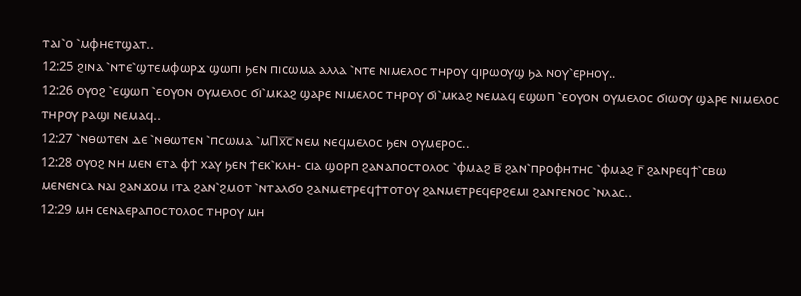ⲧⲁⲓ⳿ⲟ ⳿ⲙⲫⲏⲉⲧϣⲁⲧ..
12:25 ϩⲓⲛⲁ ⳿ⲛⲧⲉ⳿ϣⲧⲉⲙⲫⲱⲣϫ ϣⲱⲡⲓ ϧⲉⲛ ⲡⲓⲥⲱⲙⲁ ⲁⲗⲗⲁ ⳿ⲛⲧⲉ ⲛⲓⲙⲉⲗⲟⲥ ⲧⲏⲣⲟⲩ ϥⲓⲣⲱⲟⲩϣ ϧⲁ ⲛⲟⲩ⳿ⲉⲣⲏⲟⲩ..
12:26 ⲟⲩⲟϩ ⳿ⲉϣⲱⲡ ⳿ⲉⲟⲩⲟⲛ ⲟⲩⲙⲉⲗⲟⲥ ϭⲓ⳿ⲙⲕⲁϩ ϣⲁⲣⲉ ⲛⲓⲙⲉⲗⲟⲥ ⲧⲏⲣⲟⲩ ϭⲓ⳿ⲙⲕⲁϩ ⲛⲉⲙⲁϥ ⲉϣⲱⲡ ⳿ⲉⲟⲩⲟⲛ ⲟⲩⲙⲉⲗⲟⲥ ϭⲓⲱⲟⲩ ϣⲁⲣⲉ ⲛⲓⲙⲉⲗⲟⲥ ⲧⲏⲣⲟⲩ ⲣⲁϣⲓ ⲛⲉⲙⲁϥ..
12:27 ⳿ⲛⲑⲱⲧⲉⲛ ⲇⲉ ⳿ⲛⲑⲱⲧⲉⲛ ⳿ⲡⲥⲱⲙⲁ ⳿ⲙⲠⲭ̅ⲥ̅ ⲛⲉⲙ ⲛⲉϥⲙⲉⲗⲟⲥ ϧⲉⲛ ⲟⲩⲙⲉⲣⲟⲥ..
12:28 ⲟⲩⲟϩ ⲛⲏ ⲙⲉⲛ ⲉⲧⲁ ⲫϯ ⲭⲁⲩ ϧⲉⲛ ϯⲉⲕ⳿ⲕⲗⲏ- ⲥⲓⲁ ϣⲟⲣⲡ ϩⲁⲛⲁⲡⲟⲥⲧⲟⲗⲟⲥ ⳿ⲫⲙⲁϩ ⲃ̅ ϩⲁⲛ⳿ⲡⲣⲟⲫⲏⲧⲏⲥ ⳿ⲫⲙⲁϩ ⲅ̅ ϩⲁⲛⲣⲉϥϯ⳿ⲥⲃⲱ ⲙⲉⲛⲉⲛⲥⲁ ⲛⲁⲓ ϩⲁⲛϫⲟⲙ ⲓⲧⲁ ϩⲁⲛ⳿ϩⲙⲟⲧ ⳿ⲛⲧⲁⲗϭⲟ ϩⲁⲛⲙⲉⲧⲣⲉϥϯⲧⲟⲧⲟⲩ ϩⲁⲛⲙⲉⲧⲣⲉϥⲉⲣϩⲉⲙⲓ ϩⲁⲛⲅⲉⲛⲟⲥ ⳿ⲛⲗⲁⲥ..
12:29 ⲙⲏ ⲥⲉⲛⲁⲉⲣⲁⲡⲟⲥⲧⲟⲗⲟⲥ ⲧⲏⲣⲟⲩ ⲙⲏ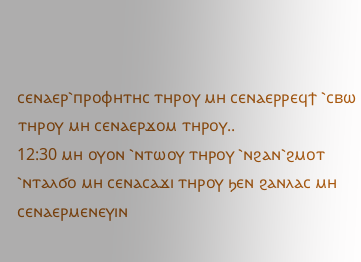ⲥⲉⲛⲁⲉⲣ⳿ⲡⲣⲟⲫⲏⲧⲏⲥ ⲧⲏⲣⲟⲩ ⲙⲏ ⲥⲉⲛⲁⲉⲣⲣⲉϥϯ ⳿ⲥⲃⲱ ⲧⲏⲣⲟⲩ ⲙⲏ ⲥⲉⲛⲁⲉⲣϫⲟⲙ ⲧⲏⲣⲟⲩ..
12:30 ⲙⲏ ⲟⲩⲟⲛ ⳿ⲛⲧⲱⲟⲩ ⲧⲏⲣⲟⲩ ⳿ⲛϩⲁⲛ⳿ϩⲙⲟⲧ ⳿ⲛⲧⲁⲗϭⲟ ⲙⲏ ⲥⲉⲛⲁⲥⲁϫⲓ ⲧⲏⲣⲟⲩ ϧⲉⲛ ϩⲁⲛⲗⲁⲥ ⲙⲏ ⲥⲉⲛⲁⲉⲣⲙⲉⲛⲉⲩⲓⲛ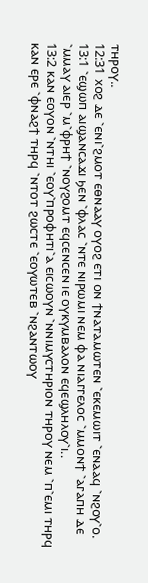ⲧⲏⲣⲟⲩ..
12:31 ⲭⲟϩ ⲇⲉ ⳿ⲉⲛⲓ⳿ϩⲙⲟⲧ ⲉⲑⲛⲁⲁⲩ ⲟⲩⲟϩ ⲉⲧⲓ ⲟⲛ ϯⲛⲁⲧⲁⲙⲱⲧⲉⲛ ⳿ⲉⲕⲉⲙⲱⲓⲧ ⳿ⲉⲛⲁⲁϥ ⳿ⲛϩⲟⲩ⳿ⲟ.
13:1 ⳿ⲉϣⲱⲡ ⲁⲓϣⲁⲛⲥⲁϫⲓ ϧⲉⲛ ⳿ⲫⲗⲁⲥ ⳿ⲛⲧⲉ ⲛⲓⲣⲱⲙⲓ ⲛⲉⲙ ⲫⲁ ⲛⲓⲁⲅⲅⲉⲗⲟⲥ ⳿ⲙⲙⲟⲛϯ ⳿ⲁⲅⲁⲡⲏ ⲇⲉ ⳿ⲙⲙⲁⲩ ⲁⲓⲉⲣ ⳿ⲙ⳿ⲫⲣⲏϯ ⳿ⲛⲟⲩϩⲟⲙⲧ ⲉϥⲥⲉⲛⲥⲉⲛ ⲓⲉ ⲟⲩⲕⲩⲙⲃⲁⲗⲟⲛ ⲉϥⲉϣⲗⲏⲗⲟⲩ⳿ⲓ..
13:2 ⲕⲁⲛ ⲉⲟⲩⲟⲛ ⳿ⲛⲧⲏⲓ ⳿ⲉⲟⲩ⳿ⲡⲣⲟⲫⲏⲧⲓ⳿ⲁ ⲉⲓⲥⲱⲟⲩⲛ ⳿ⲛⲛⲓⲙⲩⲥⲧⲏⲣⲓⲟⲛ ⲧⲏⲣⲟⲩ ⲛⲉⲙ ⳿ⲡ⳿ⲉⲙⲓ ⲧⲏⲣϥ ⲕⲁⲛ ⲉⲣⲉ ⳿ⲫⲛⲁϩϯ ⲧⲏⲣϥ ⳿ⲛⲧⲟⲧ ϩⲱⲥⲧⲉ ⳿ⲉⲟⲩⲱⲧⲉⲃ ⳿ⲛϩⲁⲛⲧⲱⲟⲩ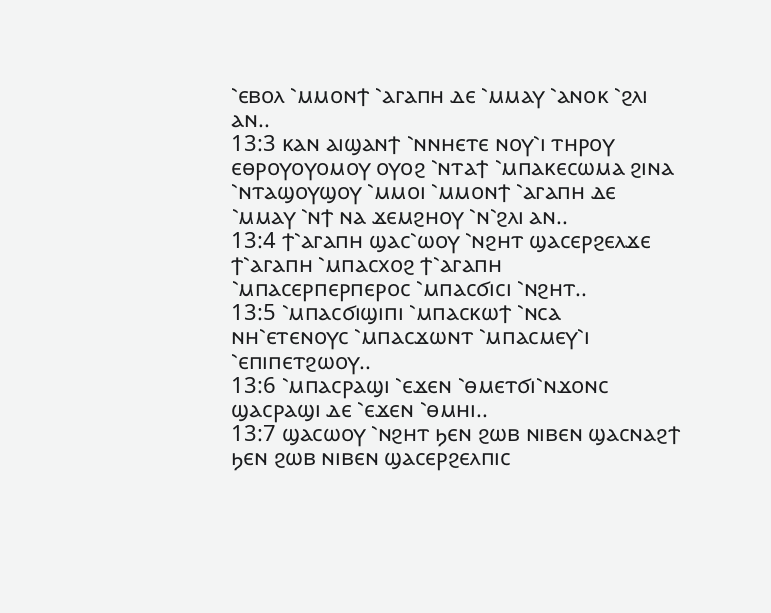⳿ⲉⲃⲟⲗ ⳿ⲙⲙⲟⲛϯ ⳿ⲁⲅⲁⲡⲏ ⲇⲉ ⳿ⲙⲙⲁⲩ ⳿ⲁⲛⲟⲕ ⳿ϩⲗⲓ ⲁⲛ..
13:3 ⲕⲁⲛ ⲁⲓϣⲁⲛϯ ⳿ⲛⲛⲏⲉⲧⲉ ⲛⲟⲩ⳿ⲓ ⲧⲏⲣⲟⲩ ⲉⲑⲣⲟⲩⲟⲩⲟⲙⲟⲩ ⲟⲩⲟϩ ⳿ⲛⲧⲁϯ ⳿ⲙⲡⲁⲕⲉⲥⲱⲙⲁ ϩⲓⲛⲁ ⳿ⲛⲧⲁϣⲟⲩϣⲟⲩ ⳿ⲙⲙⲟⲓ ⳿ⲙⲙⲟⲛϯ ⳿ⲁⲅⲁⲡⲏ ⲇⲉ ⳿ⲙⲙⲁⲩ ⳿ⲛϯ ⲛⲁ ϫⲉⲙϩⲏⲟⲩ ⳿ⲛ⳿ϩⲗⲓ ⲁⲛ..
13:4 ϯ⳿ⲁⲅⲁⲡⲏ ϣⲁⲥ⳿ⲱⲟⲩ ⳿ⲛϩⲏⲧ ϣⲁⲥⲉⲣϩⲉⲗϫⲉ ϯ⳿ⲁⲅⲁⲡⲏ ⳿ⲙⲡⲁⲥⲭⲟϩ ϯ⳿ⲁⲅⲁⲡⲏ ⳿ⲙⲡⲁⲥⲉⲣⲡⲉⲣⲡⲉⲣⲟⲥ ⳿ⲙⲡⲁⲥϭⲓⲥⲓ ⳿ⲛϩⲏⲧ..
13:5 ⳿ⲙⲡⲁⲥϭⲓϣⲓⲡⲓ ⳿ⲙⲡⲁⲥⲕⲱϯ ⳿ⲛⲥⲁ ⲛⲏ⳿ⲉⲧⲉⲛⲟⲩⲥ ⳿ⲙⲡⲁⲥϫⲱⲛⲧ ⳿ⲙⲡⲁⲥⲙⲉⲩ⳿ⲓ ⳿ⲉⲡⲓⲡⲉⲧϩⲱⲟⲩ..
13:6 ⳿ⲙⲡⲁⲥⲣⲁϣⲓ ⳿ⲉϫⲉⲛ ⳿ⲑⲙⲉⲧϭⲓ⳿ⲛϫⲟⲛⲥ ϣⲁⲥⲣⲁϣⲓ ⲇⲉ ⳿ⲉϫⲉⲛ ⳿ⲑⲙⲏⲓ..
13:7 ϣⲁⲥⲱⲟⲩ ⳿ⲛϩⲏⲧ ϧⲉⲛ ϩⲱⲃ ⲛⲓⲃⲉⲛ ϣⲁⲥⲛⲁϩϯ ϧⲉⲛ ϩⲱⲃ ⲛⲓⲃⲉⲛ ϣⲁⲥⲉⲣϩⲉⲗⲡⲓⲥ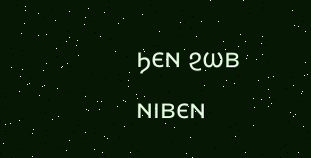ϧⲉⲛ ϩⲱⲃ ⲛⲓⲃⲉⲛ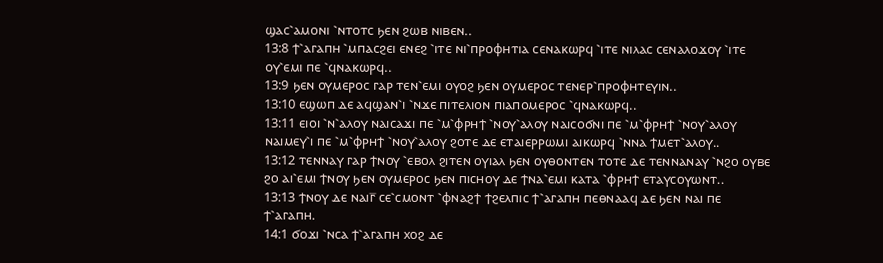ϣⲁⲥ⳿ⲁⲙⲟⲛⲓ ⳿ⲛⲧⲟⲧⲥ ϧⲉⲛ ϩⲱⲃ ⲛⲓⲃⲉⲛ..
13:8 ϯ⳿ⲁⲅⲁⲡⲏ ⳿ⲙⲡⲁⲥϩⲉⲓ ⲉⲛⲉϩ ⳿ⲓⲧⲉ ⲛⲓ⳿ⲡⲣⲟⲫⲏⲧⲓⲁ ⲥⲉⲛⲁⲕⲱⲣϥ ⳿ⲓⲧⲉ ⲛⲓⲗⲁⲥ ⲥⲉⲛⲁⲗⲟϫⲟⲩ ⳿ⲓⲧⲉ ⲟⲩ⳿ⲉⲙⲓ ⲡⲉ ⳿ϥⲛⲁⲕⲱⲣϥ..
13:9 ϧⲉⲛ ⲟⲩⲙⲉⲣⲟⲥ ⲅⲁⲣ ⲧⲉⲛ⳿ⲉⲙⲓ ⲟⲩⲟϩ ϧⲉⲛ ⲟⲩⲙⲉⲣⲟⲥ ⲧⲉⲛⲉⲣ⳿ⲡⲣⲟⲫⲏⲧⲉⲩⲓⲛ..
13:10 ⲉϣⲱⲡ ⲇⲉ ⲁϥϣⲁⲛ⳿ⲓ ⳿ⲛϫⲉ ⲡⲓⲧⲉⲗⲓⲟⲛ ⲡⲓⲁⲡⲟⲙⲉⲣⲟⲥ ⳿ϥⲛⲁⲕⲱⲣϥ..
13:11 ⲉⲓⲟⲓ ⳿ⲛ⳿ⲁⲗⲟⲩ ⲛⲁⲓⲥⲁϫⲓ ⲡⲉ ⳿ⲙ⳿ⲫⲣⲏϯ ⳿ⲛⲟⲩ⳿ⲁⲗⲟⲩ ⲛⲁⲓⲥⲟϭⲛⲓ ⲡⲉ ⳿ⲙ⳿ⲫⲣⲏϯ ⳿ⲛⲟⲩ⳿ⲁⲗⲟⲩ ⲛⲁⲓⲙⲉⲩ⳿ⲓ ⲡⲉ ⳿ⲙ⳿ⲫⲣⲏϯ ⳿ⲛⲟⲩ⳿ⲁⲗⲟⲩ ϩⲟⲧⲉ ⲇⲉ ⲉⲧⲁⲓⲉⲣⲣⲱⲙⲓ ⲁⲓⲕⲱⲣϥ ⳿ⲛⲛⲁ ϯⲙⲉⲧ⳿ⲁⲗⲟⲩ..
13:12 ⲧⲉⲛⲛⲁⲩ ⲅⲁⲣ ϯⲛⲟⲩ ⳿ⲉⲃⲟⲗ ϩⲓⲧⲉⲛ ⲟⲩⲓⲁⲗ ϧⲉⲛ ⲟⲩⲑⲟⲛⲧⲉⲛ ⲧⲟⲧⲉ ⲇⲉ ⲧⲉⲛⲛⲁⲛⲁⲩ ⳿ⲛϩⲟ ⲟⲩⲃⲉ ϩⲟ ⲁⲓ⳿ⲉⲙⲓ ϯⲛⲟⲩ ϧⲉⲛ ⲟⲩⲙⲉⲣⲟⲥ ϧⲉⲛ ⲡⲓⲥⲏⲟⲩ ⲇⲉ ϯⲛⲁ⳿ⲉⲙⲓ ⲕⲁⲧⲁ ⳿ⲫⲣⲏϯ ⲉⲧⲁⲩⲥⲟⲩⲱⲛⲧ..
13:13 ϯⲛⲟⲩ ⲇⲉ ⲛⲁⲓⲅ̅ ⲥⲉ⳿ⲥⲙⲟⲛⲧ ⳿ⲫⲛⲁϩϯ ϯϩⲉⲗⲡⲓⲥ ϯ⳿ⲁⲅⲁⲡⲏ ⲡⲉⲑⲛⲁⲁϥ ⲇⲉ ϧⲉⲛ ⲛⲁⲓ ⲡⲉ ϯ⳿ⲁⲅⲁⲡⲏ.
14:1 ϭⲟϫⲓ ⳿ⲛⲥⲁ ϯ⳿ⲁⲅⲁⲡⲏ ⲭⲟϩ ⲇⲉ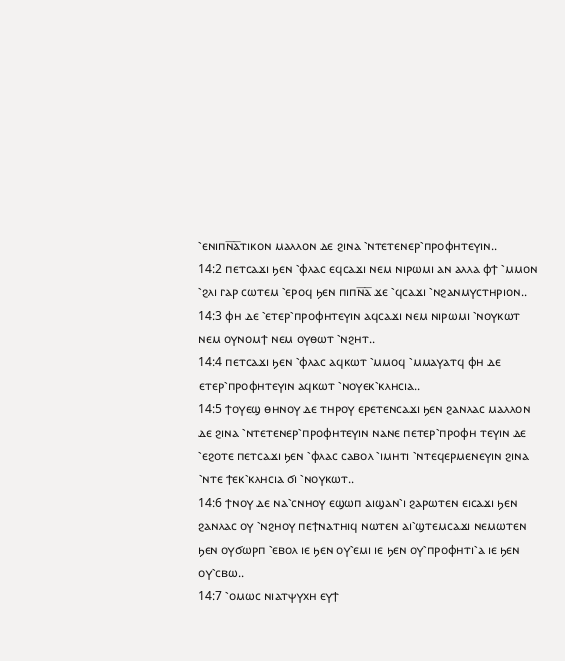⳿ⲉⲛⲓⲡⲛ̅ⲁ̅ⲧⲓⲕⲟⲛ ⲙⲁⲗⲗⲟⲛ ⲇⲉ ϩⲓⲛⲁ ⳿ⲛⲧⲉⲧⲉⲛⲉⲣ⳿ⲡⲣⲟⲫⲏⲧⲉⲩⲓⲛ..
14:2 ⲡⲉⲧⲥⲁϫⲓ ϧⲉⲛ ⳿ⲫⲗⲁⲥ ⲉϥⲥⲁϫⲓ ⲛⲉⲙ ⲛⲓⲣⲱⲙⲓ ⲁⲛ ⲁⲗⲗⲁ ⲫϯ ⳿ⲙⲙⲟⲛ ⳿ϩⲗⲓ ⲅⲁⲣ ⲥⲱⲧⲉⲙ ⳿ⲉⲣⲟϥ ϧⲉⲛ ⲡⲓⲡⲛ̅ⲁ̅ ϫⲉ ⳿ϥⲥⲁϫⲓ ⳿ⲛϩⲁⲛⲙⲩⲥⲧⲏⲣⲓⲟⲛ..
14:3 ⲫⲏ ⲇⲉ ⳿ⲉⲧⲉⲣ⳿ⲡⲣⲟⲫⲏⲧⲉⲩⲓⲛ ⲁϥⲥⲁϫⲓ ⲛⲉⲙ ⲛⲓⲣⲱⲙⲓ ⳿ⲛⲟⲩⲕⲱⲧ ⲛⲉⲙ ⲟⲩⲛⲟⲙϯ ⲛⲉⲙ ⲟⲩⲑⲱⲧ ⳿ⲛϩⲏⲧ..
14:4 ⲡⲉⲧⲥⲁϫⲓ ϧⲉⲛ ⳿ⲫⲗⲁⲥ ⲁϥⲕⲱⲧ ⳿ⲙⲙⲟϥ ⳿ⲙⲙⲁⲩⲁⲧϥ ⲫⲏ ⲇⲉ ⲉⲧⲉⲣ⳿ⲡⲣⲟⲫⲏⲧⲉⲩⲓⲛ ⲁϥⲕⲱⲧ ⳿ⲛⲟⲩⲉⲕ⳿ⲕⲗⲏⲥⲓⲁ..
14:5 ϯⲟⲩⲉϣ ⲑⲏⲛⲟⲩ ⲇⲉ ⲧⲏⲣⲟⲩ ⲉⲣⲉⲧⲉⲛⲥⲁϫⲓ ϧⲉⲛ ϩⲁⲛⲗⲁⲥ ⲙⲁⲗⲗⲟⲛ ⲇⲉ ϩⲓⲛⲁ ⳿ⲛⲧⲉⲧⲉⲛⲉⲣ⳿ⲡⲣⲟⲫⲏⲧⲉⲩⲓⲛ ⲛⲁⲛⲉ ⲡⲉⲧⲉⲣ⳿ⲡⲣⲟⲫⲏ ⲧⲉⲩⲓⲛ ⲇⲉ ⳿ⲉϩⲟⲧⲉ ⲡⲉⲧⲥⲁϫⲓ ϧⲉⲛ ⳿ⲫⲗⲁⲥ ⲥⲁⲃⲟⲗ ⳿ⲓⲙⲏⲧⲓ ⳿ⲛⲧⲉϥⲉⲣⲙⲉⲛⲉⲩⲓⲛ ϩⲓⲛⲁ ⳿ⲛⲧⲉ ϯⲉⲕ⳿ⲕⲗⲏⲥⲓⲁ ϭⲓ ⳿ⲛⲟⲩⲕⲱⲧ..
14:6 ϯⲛⲟⲩ ⲇⲉ ⲛⲁ⳿ⲥⲛⲏⲟⲩ ⲉϣⲱⲡ ⲁⲓϣⲁⲛ⳿ⲓ ϩⲁⲣⲱⲧⲉⲛ ⲉⲓⲥⲁϫⲓ ϧⲉⲛ ϩⲁⲛⲗⲁⲥ ⲟⲩ ⳿ⲛϩⲏⲟⲩ ⲡⲉϯⲛⲁⲧⲏⲓϥ ⲛⲱⲧⲉⲛ ⲁⲓ⳿ϣⲧⲉⲙⲥⲁϫⲓ ⲛⲉⲙⲱⲧⲉⲛ ϧⲉⲛ ⲟⲩϭⲱⲣⲡ ⳿ⲉⲃⲟⲗ ⲓⲉ ϧⲉⲛ ⲟⲩ⳿ⲉⲙⲓ ⲓⲉ ϧⲉⲛ ⲟⲩ⳿ⲡⲣⲟⲫⲏⲧⲓ⳿ⲁ ⲓⲉ ϧⲉⲛ ⲟⲩ⳿ⲥⲃⲱ..
14:7 ⳿ⲟⲙⲱⲥ ⲛⲓⲁⲧⲯⲩⲭⲏ ⲉⲩϯ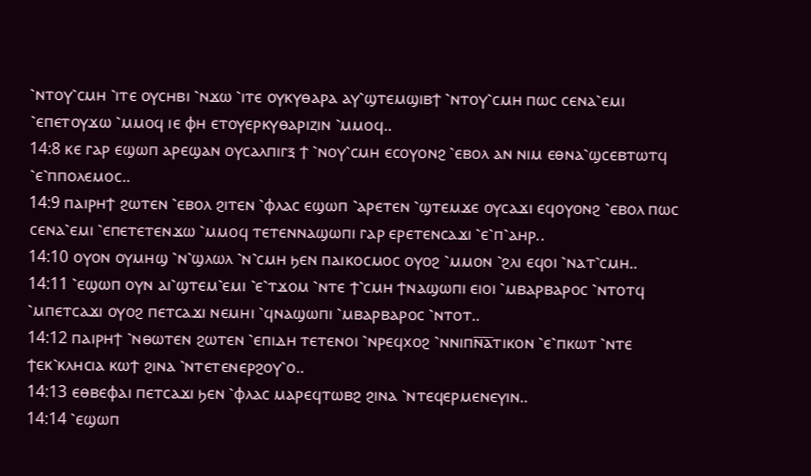⳿ⲛⲧⲟⲩ⳿ⲥⲙⲏ ⳿ⲓⲧⲉ ⲟⲩⲥⲏⲃⲓ ⳿ⲛϫⲱ ⳿ⲓⲧⲉ ⲟⲩⲕⲩⲑⲁⲣⲁ ⲁⲩ⳿ϣⲧⲉⲙϣⲓⲃϯ ⳿ⲛⲧⲟⲩ⳿ⲥⲙⲏ ⲡⲱⲥ ⲥⲉⲛⲁ⳿ⲉⲙⲓ ⳿ⲉⲡⲉⲧⲟⲩϫⲱ ⳿ⲙⲙⲟϥ ⲓⲉ ⲫⲏ ⲉⲧⲟⲩⲉⲣⲕⲩⲑⲁⲣⲓⲍⲓⲛ ⳿ⲙⲙⲟϥ..
14:8 ⲕⲉ ⲅⲁⲣ ⲉϣⲱⲡ ⲁⲣⲉϣⲁⲛ ⲟⲩⲥⲁⲗⲡⲓⲅⲝ ϯ ⳿ⲛⲟⲩ⳿ⲥⲙⲏ ⲉⲥⲟⲩⲟⲛϩ ⳿ⲉⲃⲟⲗ ⲁⲛ ⲛⲓⲙ ⲉⲑⲛⲁ⳿ϣⲥⲉⲃⲧⲱⲧϥ ⳿ⲉ⳿ⲡⲡⲟⲗⲉⲙⲟⲥ..
14:9 ⲡⲁⲓⲣⲏϯ ϩⲱⲧⲉⲛ ⳿ⲉⲃⲟⲗ ϩⲓⲧⲉⲛ ⳿ⲫⲗⲁⲥ ⲉϣⲱⲡ ⳿ⲁⲣⲉⲧⲉⲛ ⳿ϣⲧⲉⲙϫⲉ ⲟⲩⲥⲁϫⲓ ⲉϥⲟⲩⲟⲛϩ ⳿ⲉⲃⲟⲗ ⲡⲱⲥ ⲥⲉⲛⲁ⳿ⲉⲙⲓ ⳿ⲉⲡⲉⲧⲉⲧⲉⲛϫⲱ ⳿ⲙⲙⲟϥ ⲧⲉⲧⲉⲛⲛⲁϣⲱⲡⲓ ⲅⲁⲣ ⲉⲣⲉⲧⲉⲛⲥⲁϫⲓ ⳿ⲉ⳿ⲡ⳿ⲁⲏⲣ..
14:10 ⲟⲩⲟⲛ ⲟⲩⲙⲏϣ ⳿ⲛ⳿ϣⲗⲱⲗ ⳿ⲛ⳿ⲥⲙⲏ ϧⲉⲛ ⲡⲁⲓⲕⲟⲥⲙⲟⲥ ⲟⲩⲟϩ ⳿ⲙⲙⲟⲛ ⳿ϩⲗⲓ ⲉϥⲟⲓ ⳿ⲛⲁⲧ⳿ⲥⲙⲏ..
14:11 ⳿ⲉϣⲱⲡ ⲟⲩⲛ ⲁⲓ⳿ϣⲧⲉⲙ⳿ⲉⲙⲓ ⳿ⲉ⳿ⲧϫⲟⲙ ⳿ⲛⲧⲉ ϯ⳿ⲥⲙⲏ ϯⲛⲁϣⲱⲡⲓ ⲉⲓⲟⲓ ⳿ⲙⲃⲁⲣⲃⲁⲣⲟⲥ ⳿ⲛⲧⲟⲧϥ ⳿ⲙⲡⲉⲧⲥⲁϫⲓ ⲟⲩⲟϩ ⲡⲉⲧⲥⲁϫⲓ ⲛⲉⲙⲏⲓ ⳿ϥⲛⲁϣⲱⲡⲓ ⳿ⲙⲃⲁⲣⲃⲁⲣⲟⲥ ⳿ⲛⲧⲟⲧ..
14:12 ⲡⲁⲓⲣⲏϯ ⳿ⲛⲑⲱⲧⲉⲛ ϩⲱⲧⲉⲛ ⳿ⲉⲡⲓⲇⲏ ⲧⲉⲧⲉⲛⲟⲓ ⳿ⲛⲣⲉϥⲭⲟϩ ⳿ⲛⲛⲓⲡⲛ̅ⲁ̅ⲧⲓⲕⲟⲛ ⳿ⲉ⳿ⲡⲕⲱⲧ ⳿ⲛⲧⲉ ϯⲉⲕ⳿ⲕⲗⲏⲥⲓⲁ ⲕⲱϯ ϩⲓⲛⲁ ⳿ⲛⲧⲉⲧⲉⲛⲉⲣϩⲟⲩ⳿ⲟ..
14:13 ⲉⲑⲃⲉⲫⲁⲓ ⲡⲉⲧⲥⲁϫⲓ ϧⲉⲛ ⳿ⲫⲗⲁⲥ ⲙⲁⲣⲉϥⲧⲱⲃϩ ϩⲓⲛⲁ ⳿ⲛⲧⲉϥⲉⲣⲙⲉⲛⲉⲩⲓⲛ..
14:14 ⳿ⲉϣⲱⲡ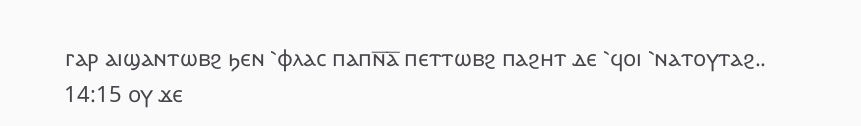ⲅⲁⲣ ⲁⲓϣⲁⲛⲧⲱⲃϩ ϧⲉⲛ ⳿ⲫⲗⲁⲥ ⲡⲁⲡⲛ̅ⲁ̅ ⲡⲉⲧⲧⲱⲃϩ ⲡⲁϩⲏⲧ ⲇⲉ ⳿ϥⲟⲓ ⳿ⲛⲁⲧⲟⲩⲧⲁϩ..
14:15 ⲟⲩ ϫⲉ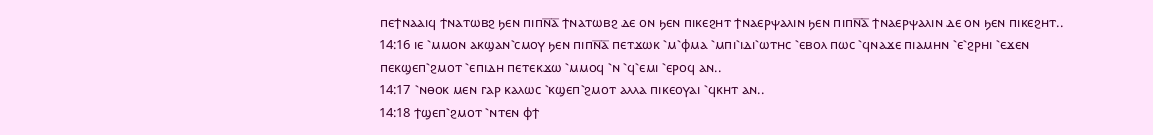ⲡⲉϯⲛⲁⲁⲓϥ ϯⲛⲁⲧⲱⲃϩ ϧⲉⲛ ⲡⲓⲡⲛ̅ⲁ̅ ϯⲛⲁⲧⲱⲃϩ ⲇⲉ ⲟⲛ ϧⲉⲛ ⲡⲓⲕⲉϩⲏⲧ ϯⲛⲁⲉⲣⲯⲁⲗⲓⲛ ϧⲉⲛ ⲡⲓⲡⲛ̅ⲁ̅ ϯⲛⲁⲉⲣⲯⲁⲗⲓⲛ ⲇⲉ ⲟⲛ ϧⲉⲛ ⲡⲓⲕⲉϩⲏⲧ..
14:16 ⲓⲉ ⳿ⲙⲙⲟⲛ ⲁⲕϣⲁⲛ⳿ⲥⲙⲟⲩ ϧⲉⲛ ⲡⲓⲡⲛ̅ⲁ̅ ⲡⲉⲧϫⲱⲕ ⳿ⲙ⳿ⲫⲙⲁ ⳿ⲙⲡⲓ⳿ⲓⲇⲓ⳿ⲱⲧⲏⲥ ⳿ⲉⲃⲟⲗ ⲡⲱⲥ ⳿ϥⲛⲁϫⲉ ⲡⲓⲁⲙⲏⲛ ⳿ⲉ⳿ϩⲣⲏⲓ ⳿ⲉϫⲉⲛ ⲡⲉⲕϣⲉⲡ⳿ϩⲙⲟⲧ ⳿ⲉⲡⲓⲇⲏ ⲡⲉⲧⲉⲕϫⲱ ⳿ⲙⲙⲟϥ ⳿ⲛ ⳿ϥ⳿ⲉⲙⲓ ⳿ⲉⲣⲟϥ ⲁⲛ..
14:17 ⳿ⲛⲑⲟⲕ ⲙⲉⲛ ⲅⲁⲣ ⲕⲁⲗⲱⲥ ⳿ⲕϣⲉⲡ⳿ϩⲙⲟⲧ ⲁⲗⲗⲁ ⲡⲓⲕⲉⲟⲩⲁⲓ ⳿ϥⲕⲏⲧ ⲁⲛ..
14:18 ϯϣⲉⲡ⳿ϩⲙⲟⲧ ⳿ⲛⲧⲉⲛ ⲫϯ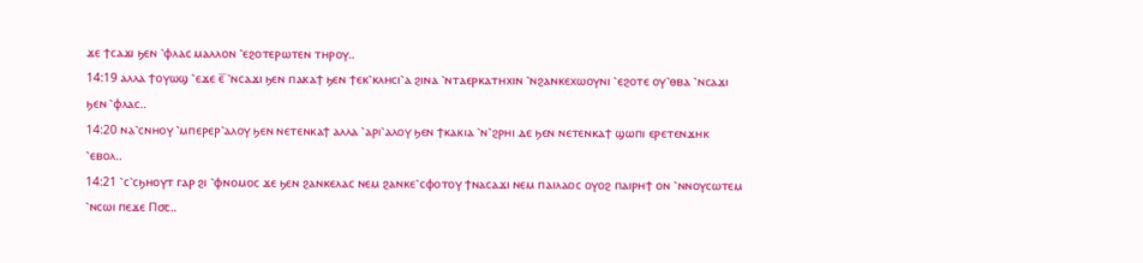ϫⲉ ϯⲥⲁϫⲓ ϧⲉⲛ ⳿ⲫⲗⲁⲥ ⲙⲁⲗⲗⲟⲛ ⳿ⲉϩⲟⲧⲉⲣⲱⲧⲉⲛ ⲧⲏⲣⲟⲩ..
14:19 ⲁⲗⲗⲁ ϯⲟⲩⲱϣ ⳿ⲉϫⲉ ⲉ̅ ⳿ⲛⲥⲁϫⲓ ϧⲉⲛ ⲡⲁⲕⲁϯ ϧⲉⲛ ϯⲉⲕ⳿ⲕⲗⲏⲥⲓ⳿ⲁ ϩⲓⲛⲁ ⳿ⲛⲧⲁⲉⲣⲕⲁⲧⲏⲭⲓⲛ ⳿ⲛϩⲁⲛⲕⲉⲭⲱⲟⲩⲛⲓ ⳿ⲉϩⲟⲧⲉ ⲟⲩ⳿ⲑⲃⲁ ⳿ⲛⲥⲁϫⲓ ϧⲉⲛ ⳿ⲫⲗⲁⲥ..
14:20 ⲛⲁ⳿ⲥⲛⲏⲟⲩ ⳿ⲙⲡⲉⲣⲉⲣ⳿ⲁⲗⲟⲩ ϧⲉⲛ ⲛⲉⲧⲉⲛⲕⲁϯ ⲁⲗⲗⲁ ⳿ⲁⲣⲓ⳿ⲁⲗⲟⲩ ϧⲉⲛ ϯⲕⲁⲕⲓⲁ ⳿ⲛ⳿ϩⲣⲏⲓ ⲇⲉ ϧⲉⲛ ⲛⲉⲧⲉⲛⲕⲁϯ ϣⲱⲡⲓ ⲉⲣⲉⲧⲉⲛϫⲏⲕ ⳿ⲉⲃⲟⲗ..
14:21 ⳿ⲥ⳿ⲥϧⲏⲟⲩⲧ ⲅⲁⲣ ϩⲓ ⳿ⲫⲛⲟⲙⲟⲥ ϫⲉ ϧⲉⲛ ϩⲁⲛⲕⲉⲗⲁⲥ ⲛⲉⲙ ϩⲁⲛⲕⲉ⳿ⲥⲫⲟⲧⲟⲩ ϯⲛⲁⲥⲁϫⲓ ⲛⲉⲙ ⲡⲁⲓⲗⲁⲟⲥ ⲟⲩⲟϩ ⲡⲁⲓⲣⲏϯ ⲟⲛ ⳿ⲛⲛⲟⲩⲥⲱⲧⲉⲙ ⳿ⲛⲥⲱⲓ ⲡⲉϫⲉ Ⲡ⳪..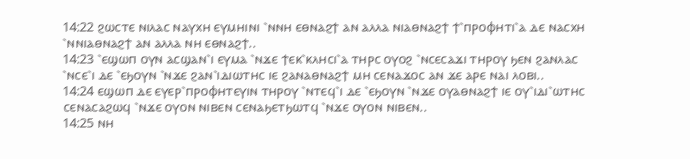14:22 ϩⲱⲥⲧⲉ ⲛⲓⲗⲁⲥ ⲛⲁⲩⲭⲏ ⲉⲩⲙⲏⲓⲛⲓ ⳿ⲛⲛⲏ ⲉⲑⲛⲁϩϯ ⲁⲛ ⲁⲗⲗⲁ ⲛⲓⲁⲑⲛⲁϩϯ ϯ⳿ⲡⲣⲟⲫⲏⲧⲓ⳿ⲁ ⲇⲉ ⲛⲁⲥⲭⲏ ⳿ⲛⲛⲓⲁⲑⲛⲁϩϯ ⲁⲛ ⲁⲗⲗⲁ ⲛⲏ ⲉⲑⲛⲁϩϯ..
14:23 ⳿ⲉϣⲱⲡ ⲟⲩⲛ ⲁⲥϣⲁⲛ⳿ⲓ ⲉⲩⲙⲁ ⳿ⲛϫⲉ ϯⲉⲕ⳿ⲕⲗⲏⲥⲓ⳿ⲁ ⲧⲏⲣⲥ ⲟⲩⲟϩ ⳿ⲛⲥⲉⲥⲁϫⲓ ⲧⲏⲣⲟⲩ ϧⲉⲛ ϩⲁⲛⲗⲁⲥ ⳿ⲛⲥⲉ⳿ⲓ ⲇⲉ ⳿ⲉϧⲟⲩⲛ ⳿ⲛϫⲉ ϩⲁⲛ⳿ⲓⲇⲓⲱⲧⲏⲥ ⲓⲉ ϩⲁⲛⲁⲑⲛⲁϩϯ ⲙⲏ ⲥⲉⲛⲁϫⲟⲥ ⲁⲛ ϫⲉ ⲁⲣⲉ ⲛⲁⲓ ⲗⲟⲃⲓ..
14:24 ⲉϣⲱⲡ ⲇⲉ ⲉⲩⲉⲣ⳿ⲡⲣⲟⲫⲏⲧⲉⲩⲓⲛ ⲧⲏⲣⲟⲩ ⳿ⲛⲧⲉϥ⳿ⲓ ⲇⲉ ⳿ⲉϧⲟⲩⲛ ⳿ⲛϫⲉ ⲟⲩⲁⲑⲛⲁϩϯ ⲓⲉ ⲟⲩ⳿ⲓⲇⲓ⳿ⲱⲧⲏⲥ ⲥⲉⲛⲁⲥⲁϩⲱϥ ⳿ⲛϫⲉ ⲟⲩⲟⲛ ⲛⲓⲃⲉⲛ ⲥⲉⲛⲁϧⲉⲧϧⲱⲧϥ ⳿ⲛϫⲉ ⲟⲩⲟⲛ ⲛⲓⲃⲉⲛ..
14:25 ⲛⲏ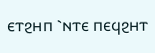ⲉⲧϩⲏⲡ ⳿ⲛⲧⲉ ⲡⲉϥϩⲏⲧ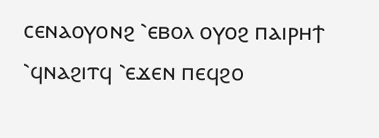ⲥⲉⲛⲁⲟⲩⲟⲛϩ ⳿ⲉⲃⲟⲗ ⲟⲩⲟϩ ⲡⲁⲓⲣⲏϯ ⳿ϥⲛⲁϩⲓⲧϥ ⳿ⲉϫⲉⲛ ⲡⲉϥϩⲟ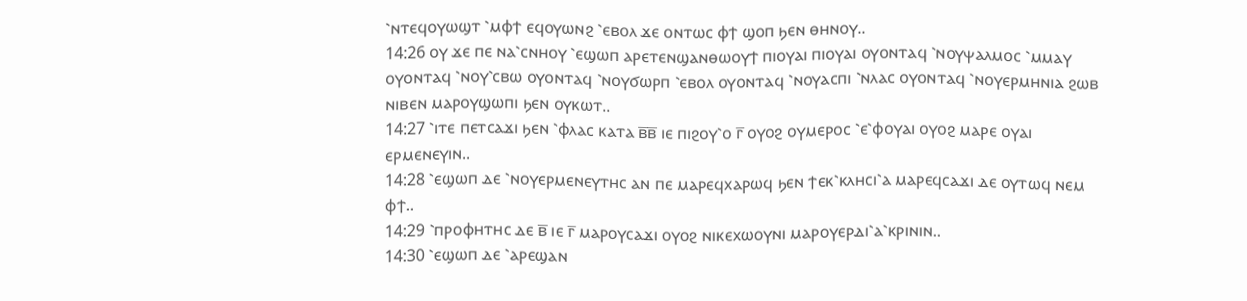⳿ⲛⲧⲉϥⲟⲩⲱϣⲧ ⳿ⲙⲫϯ ⲉϥⲟⲩⲱⲛϩ ⳿ⲉⲃⲟⲗ ϫⲉ ⲟⲛⲧⲱⲥ ⲫϯ ϣⲟⲡ ϧⲉⲛ ⲑⲏⲛⲟⲩ..
14:26 ⲟⲩ ϫⲉ ⲡⲉ ⲛⲁ⳿ⲥⲛⲏⲟⲩ ⳿ⲉϣⲱⲡ ⲁⲣⲉⲧⲉⲛϣⲁⲛⲑⲱⲟⲩϯ ⲡⲓⲟⲩⲁⲓ ⲡⲓⲟⲩⲁⲓ ⲟⲩⲟⲛⲧⲁϥ ⳿ⲛⲟⲩⲯⲁⲗⲙⲟⲥ ⳿ⲙⲙⲁⲩ ⲟⲩⲟⲛⲧⲁϥ ⳿ⲛⲟⲩ⳿ⲥⲃⲱ ⲟⲩⲟⲛⲧⲁϥ ⳿ⲛⲟⲩϭⲱⲣⲡ ⳿ⲉⲃⲟⲗ ⲟⲩⲟⲛⲧⲁϥ ⳿ⲛⲟⲩⲁⲥⲡⲓ ⳿ⲛⲗⲁⲥ ⲟⲩⲟⲛⲧⲁϥ ⳿ⲛⲟⲩⲉⲣⲙⲏⲛⲓⲁ ϩⲱⲃ ⲛⲓⲃⲉⲛ ⲙⲁⲣⲟⲩϣⲱⲡⲓ ϧⲉⲛ ⲟⲩⲕⲱⲧ..
14:27 ⳿ⲓⲧⲉ ⲡⲉⲧⲥⲁϫⲓ ϧⲉⲛ ⳿ⲫⲗⲁⲥ ⲕⲁⲧⲁ ⲃ̅ⲃ̅ ⲓⲉ ⲡⲓϩⲟⲩ⳿ⲟ ⲅ̅ ⲟⲩⲟϩ ⲟⲩⲙⲉⲣⲟⲥ ⳿ⲉ⳿ⲫⲟⲩⲁⲓ ⲟⲩⲟϩ ⲙⲁⲣⲉ ⲟⲩⲁⲓ ⲉⲣⲙⲉⲛⲉⲩⲓⲛ..
14:28 ⳿ⲉϣⲱⲡ ⲇⲉ ⳿ⲛⲟⲩⲉⲣⲙⲉⲛⲉⲩⲧⲏⲥ ⲁⲛ ⲡⲉ ⲙⲁⲣⲉϥⲭⲁⲣⲱϥ ϧⲉⲛ ϯⲉⲕ⳿ⲕⲗⲏⲥⲓ⳿ⲁ ⲙⲁⲣⲉϥⲥⲁϫⲓ ⲇⲉ ⲟⲩⲧⲱϥ ⲛⲉⲙ ⲫϯ..
14:29 ⳿ⲡⲣⲟⲫⲏⲧⲏⲥ ⲇⲉ ⲃ̅ ⲓⲉ ⲅ̅ ⲙⲁⲣⲟⲩⲥⲁϫⲓ ⲟⲩⲟϩ ⲛⲓⲕⲉⲭⲱⲟⲩⲛⲓ ⲙⲁⲣⲟⲩⲉⲣⲇⲓ⳿ⲁ⳿ⲕⲣⲓⲛⲓⲛ..
14:30 ⳿ⲉϣⲱⲡ ⲇⲉ ⳿ⲁⲣⲉϣⲁⲛ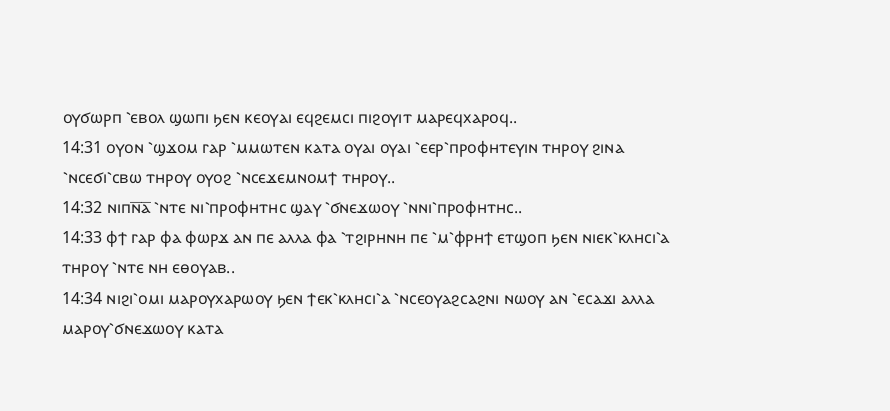ⲟⲩϭⲱⲣⲡ ⳿ⲉⲃⲟⲗ ϣⲱⲡⲓ ϧⲉⲛ ⲕⲉⲟⲩⲁⲓ ⲉϥϩⲉⲙⲥⲓ ⲡⲓϩⲟⲩⲓⲧ ⲙⲁⲣⲉϥⲭⲁⲣⲟϥ..
14:31 ⲟⲩⲟⲛ ⳿ϣϫⲟⲙ ⲅⲁⲣ ⳿ⲙⲙⲱⲧⲉⲛ ⲕⲁⲧⲁ ⲟⲩⲁⲓ ⲟⲩⲁⲓ ⳿ⲉⲉⲣ⳿ⲡⲣⲟⲫⲏⲧⲉⲩⲓⲛ ⲧⲏⲣⲟⲩ ϩⲓⲛⲁ ⳿ⲛⲥⲉϭⲓ⳿ⲥⲃⲱ ⲧⲏⲣⲟⲩ ⲟⲩⲟϩ ⳿ⲛⲥⲉϫⲉⲙⲛⲟⲙϯ ⲧⲏⲣⲟⲩ..
14:32 ⲛⲓⲡⲛ̅ⲁ̅ ⳿ⲛⲧⲉ ⲛⲓ⳿ⲡⲣⲟⲫⲏⲧⲏⲥ ϣⲁⲩ ⳿ϭⲛⲉϫⲱⲟⲩ ⳿ⲛⲛⲓ⳿ⲡⲣⲟⲫⲏⲧⲏⲥ..
14:33 ⲫϯ ⲅⲁⲣ ⲫⲁ ⲫⲱⲣϫ ⲁⲛ ⲡⲉ ⲁⲗⲗⲁ ⲫⲁ ⳿ⲧϩⲓⲣⲏⲛⲏ ⲡⲉ ⳿ⲙ⳿ⲫⲣⲏϯ ⲉⲧϣⲟⲡ ϧⲉⲛ ⲛⲓⲉⲕ⳿ⲕⲗⲏⲥⲓ⳿ⲁ ⲧⲏⲣⲟⲩ ⳿ⲛⲧⲉ ⲛⲏ ⲉⲑⲟⲩⲁⲃ..
14:34 ⲛⲓϩⲓ⳿ⲟⲙⲓ ⲙⲁⲣⲟⲩⲭⲁⲣⲱⲟⲩ ϧⲉⲛ ϯⲉⲕ⳿ⲕⲗⲏⲥⲓ⳿ⲁ ⳿ⲛⲥⲉⲟⲩⲁϩⲥⲁϩⲛⲓ ⲛⲱⲟⲩ ⲁⲛ ⳿ⲉⲥⲁϫⲓ ⲁⲗⲗⲁ ⲙⲁⲣⲟⲩ⳿ϭⲛⲉϫⲱⲟⲩ ⲕⲁⲧⲁ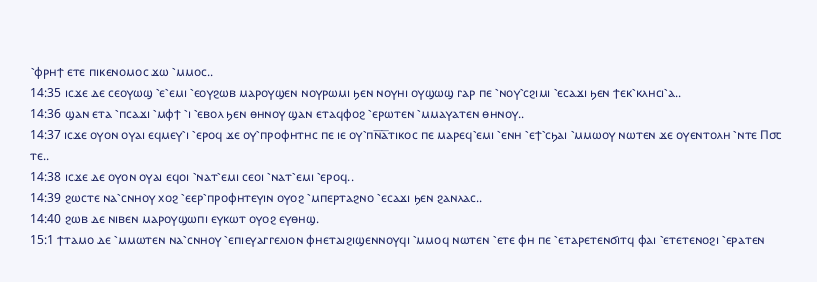⳿ⲫⲣⲏϯ ⲉⲧⲉ ⲡⲓⲕⲉⲛⲟⲙⲟⲥ ϫⲱ ⳿ⲙⲙⲟⲥ..
14:35 ⲓⲥϫⲉ ⲇⲉ ⲥⲉⲟⲩⲱϣ ⳿ⲉ⳿ⲉⲙⲓ ⳿ⲉⲟⲩϩⲱⲃ ⲙⲁⲣⲟⲩϣⲉⲛ ⲛⲟⲩⲣⲱⲙⲓ ϧⲉⲛ ⲛⲟⲩⲏⲓ ⲟⲩϣⲱϣ ⲅⲁⲣ ⲡⲉ ⳿ⲛⲟⲩ⳿ⲥϩⲓⲙⲓ ⳿ⲉⲥⲁϫⲓ ϧⲉⲛ ϯⲉⲕ⳿ⲕⲗⲏⲥⲓ⳿ⲁ..
14:36 ϣⲁⲛ ⲉⲧⲁ ⳿ⲡⲥⲁϫⲓ ⳿ⲙⲫϯ ⳿ⲓ ⳿ⲉⲃⲟⲗ ϧⲉⲛ ⲑⲏⲛⲟⲩ ϣⲁⲛ ⲉⲧⲁϥⲫⲟϩ ⳿ⲉⲣⲱⲧⲉⲛ ⳿ⲙⲙⲁⲩⲁⲧⲉⲛ ⲑⲏⲛⲟⲩ..
14:37 ⲓⲥϫⲉ ⲟⲩⲟⲛ ⲟⲩⲁⲓ ⲉϥⲙⲉⲩ⳿ⲓ ⳿ⲉⲣⲟϥ ϫⲉ ⲟⲩ⳿ⲡⲣⲟⲫⲏⲧⲏⲥ ⲡⲉ ⲓⲉ ⲟⲩ⳿ⲡⲛ̅ⲁ̅ⲧⲓⲕⲟⲥ ⲡⲉ ⲙⲁⲣⲉϥ⳿ⲉⲙⲓ ⳿ⲉⲛⲏ ⳿ⲉϯ⳿ⲥϧⲁⲓ ⳿ⲙⲙⲱⲟⲩ ⲛⲱⲧⲉⲛ ϫⲉ ⲟⲩⲉⲛⲧⲟⲗⲏ ⳿ⲛⲧⲉ Ⲡ⳪ ⲧⲉ..
14:38 ⲓⲥϫⲉ ⲇⲉ ⲟⲩⲟⲛ ⲟⲩⲁⲓ ⲉϥⲟⲓ ⳿ⲛⲁⲧ⳿ⲉⲙⲓ ⲥⲉⲟⲓ ⳿ⲛⲁⲧ⳿ⲉⲙⲓ ⳿ⲉⲣⲟϥ..
14:39 ϩⲱⲥⲧⲉ ⲛⲁ⳿ⲥⲛⲏⲟⲩ ⲭⲟϩ ⳿ⲉⲉⲣ⳿ⲡⲣⲟⲫⲏⲧⲉⲩⲓⲛ ⲟⲩⲟϩ ⳿ⲙⲡⲉⲣⲧⲁϩⲛⲟ ⳿ⲉⲥⲁϫⲓ ϧⲉⲛ ϩⲁⲛⲗⲁⲥ..
14:40 ϩⲱⲃ ⲇⲉ ⲛⲓⲃⲉⲛ ⲙⲁⲣⲟⲩϣⲱⲡⲓ ⲉⲩⲕⲱⲧ ⲟⲩⲟϩ ⲉⲩⲑⲏϣ.
15:1 ϯⲧⲁⲙⲟ ⲇⲉ ⳿ⲙⲙⲱⲧⲉⲛ ⲛⲁ⳿ⲥⲛⲏⲟⲩ ⳿ⲉⲡⲓⲉⲩⲁⲅⲅⲉⲗⲓⲟⲛ ⲫⲏⲉⲧⲁⲓϩⲓϣⲉⲛⲛⲟⲩϥⲓ ⳿ⲙⲙⲟϥ ⲛⲱⲧⲉⲛ ⳿ⲉⲧⲉ ⲫⲏ ⲡⲉ ⳿ⲉⲧⲁⲣⲉⲧⲉⲛϭⲓⲧϥ ⲫⲁⲓ ⳿ⲉⲧⲉⲧⲉⲛⲟϩⲓ ⳿ⲉⲣⲁⲧⲉⲛ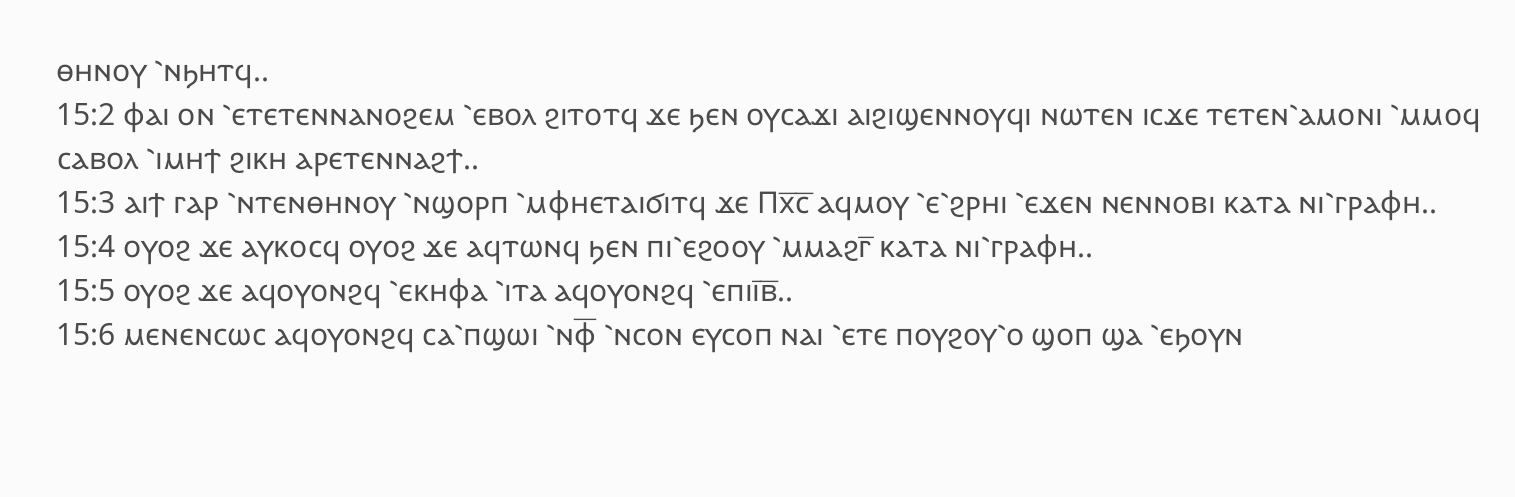ⲑⲏⲛⲟⲩ ⳿ⲛϧⲏⲧϥ..
15:2 ⲫⲁⲓ ⲟⲛ ⳿ⲉⲧⲉⲧⲉⲛⲛⲁⲛⲟϩⲉⲙ ⳿ⲉⲃⲟⲗ ϩⲓⲧⲟⲧϥ ϫⲉ ϧⲉⲛ ⲟⲩⲥⲁϫⲓ ⲁⲓϩⲓϣⲉⲛⲛⲟⲩϥⲓ ⲛⲱⲧⲉⲛ ⲓⲥϫⲉ ⲧⲉⲧⲉⲛ⳿ⲁⲙⲟⲛⲓ ⳿ⲙⲙⲟϥ ⲥⲁⲃⲟⲗ ⳿ⲓⲙⲏϯ ϩⲓⲕⲏ ⲁⲣⲉⲧⲉⲛⲛⲁϩϯ..
15:3 ⲁⲓϯ ⲅⲁⲣ ⳿ⲛⲧⲉⲛⲑⲏⲛⲟⲩ ⳿ⲛϣⲟⲣⲡ ⳿ⲙⲫⲏⲉⲧⲁⲓϭⲓⲧϥ ϫⲉ Ⲡⲭ̅ⲥ̅ ⲁϥⲙⲟⲩ ⳿ⲉ⳿ϩⲣⲏⲓ ⳿ⲉϫⲉⲛ ⲛⲉⲛⲛⲟⲃⲓ ⲕⲁⲧⲁ ⲛⲓ⳿ⲅⲣⲁⲫⲏ..
15:4 ⲟⲩⲟϩ ϫⲉ ⲁⲩⲕⲟⲥϥ ⲟⲩⲟϩ ϫⲉ ⲁϥⲧⲱⲛϥ ϧⲉⲛ ⲡⲓ⳿ⲉϩⲟⲟⲩ ⳿ⲙⲙⲁϩⲅ̅ ⲕⲁⲧⲁ ⲛⲓ⳿ⲅⲣⲁⲫⲏ..
15:5 ⲟⲩⲟϩ ϫⲉ ⲁϥⲟⲩⲟⲛϩϥ ⳿ⲉⲕⲏⲫⲁ ⳿ⲓⲧⲁ ⲁϥⲟⲩⲟⲛϩϥ ⳿ⲉⲡⲓⲓ̅ⲃ̅..
15:6 ⲙⲉⲛⲉⲛⲥⲱⲥ ⲁϥⲟⲩⲟⲛϩϥ ⲥⲁ⳿ⲡϣⲱⲓ ⳿ⲛⲫ̅ ⳿ⲛⲥⲟⲛ ⲉⲩⲥⲟⲡ ⲛⲁⲓ ⳿ⲉⲧⲉ ⲡⲟⲩϩⲟⲩ⳿ⲟ ϣⲟⲡ ϣⲁ ⳿ⲉϧⲟⲩⲛ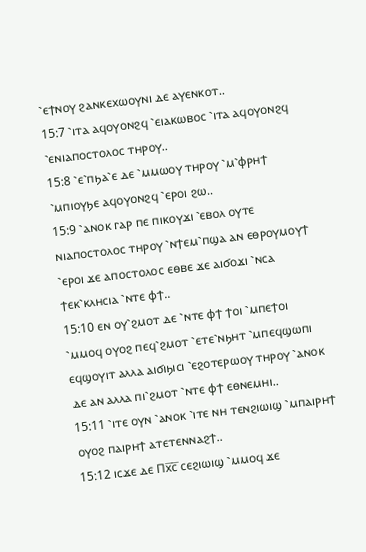⳿ⲉϯⲛⲟⲩ ϩⲁⲛⲕⲉⲭⲱⲟⲩⲛⲓ ⲇⲉ ⲁⲩⲉⲛⲕⲟⲧ..
15:7 ⳿ⲓⲧⲁ ⲁϥⲟⲩⲟⲛϩϥ ⳿ⲉⲓⲁⲕⲱⲃⲟⲥ ⳿ⲓⲧⲁ ⲁϥⲟⲩⲟⲛϩϥ ⳿ⲉⲛⲓⲁⲡⲟⲥⲧⲟⲗⲟⲥ ⲧⲏⲣⲟⲩ..
15:8 ⳿ⲉ⳿ⲡϧⲁ⳿ⲉ ⲇⲉ ⳿ⲙⲙⲱⲟⲩ ⲧⲏⲣⲟⲩ ⳿ⲙ⳿ⲫⲣⲏϯ ⳿ⲙⲡⲓⲟⲩϧⲉ ⲁϥⲟⲩⲟⲛϩϥ ⳿ⲉⲣⲟⲓ ϩⲱ..
15:9 ⳿ⲁⲛⲟⲕ ⲅⲁⲣ ⲡⲉ ⲡⲓⲕⲟⲩϫⲓ ⳿ⲉⲃⲟⲗ ⲟⲩⲧⲉ ⲛⲓⲁⲡⲟⲥⲧⲟⲗⲟⲥ ⲧⲏⲣⲟⲩ ⳿ⲛϯⲉⲙ⳿ⲡϣⲁ ⲁⲛ ⲉⲑⲣⲟⲩⲙⲟⲩϯ ⳿ⲉⲣⲟⲓ ϫⲉ ⲁⲡⲟⲥⲧⲟⲗⲟⲥ ⲉⲑⲃⲉ ϫⲉ ⲁⲓϭⲟϫⲓ ⳿ⲛⲥⲁ ϯⲉⲕ⳿ⲕⲗⲏⲥⲓⲁ ⳿ⲛⲧⲉ ⲫϯ..
15:10 ⲉⲛ ⲟⲩ⳿ϩⲙⲟⲧ ⲇⲉ ⳿ⲛⲧⲉ ⲫϯ ϯⲟⲓ ⳿ⲙⲡⲉϯⲟⲓ ⳿ⲙⲙⲟϥ ⲟⲩⲟϩ ⲡⲉϥ⳿ϩⲙⲟⲧ ⳿ⲉⲧⲉ⳿ⲛϧⲏⲧ ⳿ⲙⲡⲉϥϣⲱⲡⲓ ⲉϥϣⲟⲩⲓⲧ ⲁⲗⲗⲁ ⲁⲓϭⲓϧⲓⲥⲓ ⳿ⲉϩⲟⲧⲉⲣⲱⲟⲩ ⲧⲏⲣⲟⲩ ⳿ⲁⲛⲟⲕ ⲇⲉ ⲁⲛ ⲁⲗⲗⲁ ⲡⲓ⳿ϩⲙⲟⲧ ⳿ⲛⲧⲉ ⲫϯ ⲉⲑⲛⲉⲙⲏⲓ..
15:11 ⳿ⲓⲧⲉ ⲟⲩⲛ ⳿ⲁⲛⲟⲕ ⳿ⲓⲧⲉ ⲛⲏ ⲧⲉⲛϩⲓⲱⲓϣ ⳿ⲙⲡⲁⲓⲣⲏϯ ⲟⲩⲟϩ ⲡⲁⲓⲣⲏϯ ⲁⲧⲉⲧⲉⲛⲛⲁϩϯ..
15:12 ⲓⲥϫⲉ ⲇⲉ Ⲡⲭ̅ⲥ̅ ⲥⲉϩⲓⲱⲓϣ ⳿ⲙⲙⲟϥ ϫⲉ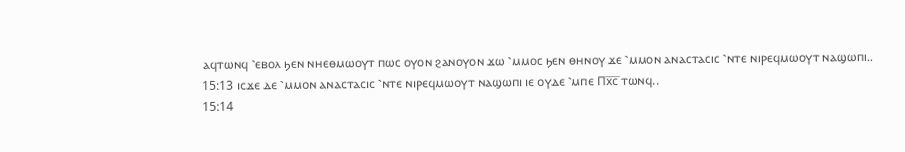ⲁϥⲧⲱⲛϥ ⳿ⲉⲃⲟⲗ ϧⲉⲛ ⲛⲏⲉⲑⲙⲱⲟⲩⲧ ⲡⲱⲥ ⲟⲩⲟⲛ ϩⲁⲛⲟⲩⲟⲛ ϫⲱ ⳿ⲙⲙⲟⲥ ϧⲉⲛ ⲑⲏⲛⲟⲩ ϫⲉ ⳿ⲙⲙⲟⲛ ⲁⲛⲁⲥⲧⲁⲥⲓⲥ ⳿ⲛⲧⲉ ⲛⲓⲣⲉϥⲙⲱⲟⲩⲧ ⲛⲁϣⲱⲡⲓ..
15:13 ⲓⲥϫⲉ ⲇⲉ ⳿ⲙⲙⲟⲛ ⲁⲛⲁⲥⲧⲁⲥⲓⲥ ⳿ⲛⲧⲉ ⲛⲓⲣⲉϥⲙⲱⲟⲩⲧ ⲛⲁϣⲱⲡⲓ ⲓⲉ ⲟⲩⲇⲉ ⳿ⲙⲡⲉ Ⲡⲭ̅ⲥ̅ ⲧⲱⲛϥ..
15:14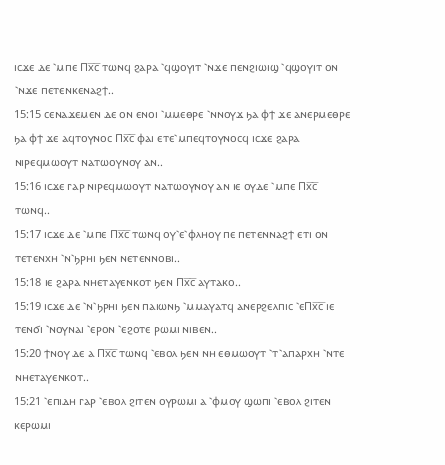ⲓⲥϫⲉ ⲇⲉ ⳿ⲙⲡⲉ Ⲡⲭ̅ⲥ̅ ⲧⲱⲛϥ ϩⲁⲣⲁ ⳿ϥϣⲟⲩⲓⲧ ⳿ⲛϫⲉ ⲡⲉⲛϩⲓⲱⲓϣ ⳿ϥϣⲟⲩⲓⲧ ⲟⲛ ⳿ⲛϫⲉ ⲡⲉⲧⲉⲛⲕⲉⲛⲁϩϯ..
15:15 ⲥⲉⲛⲁϫⲉⲙⲉⲛ ⲇⲉ ⲟⲛ ⲉⲛⲟⲓ ⳿ⲙⲙⲉⲑⲣⲉ ⳿ⲛⲛⲟⲩϫ ϧⲁ ⲫϯ ϫⲉ ⲁⲛⲉⲣⲙⲉⲑⲣⲉ ϧⲁ ⲫϯ ϫⲉ ⲁϥⲧⲟⲩⲛⲟⲥ Ⲡⲭ̅ⲥ̅ ⲫⲁⲓ ⲉⲧⲉ⳿ⲙⲡⲉϥⲧⲟⲩⲛⲟⲥϥ ⲓⲥϫⲉ ϩⲁⲣⲁ ⲛⲓⲣⲉϥⲙⲱⲟⲩⲧ ⲛⲁⲧⲱⲟⲩⲛⲟⲩ ⲁⲛ..
15:16 ⲓⲥϫⲉ ⲅⲁⲣ ⲛⲓⲣⲉϥⲙⲱⲟⲩⲧ ⲛⲁⲧⲱⲟⲩⲛⲟⲩ ⲁⲛ ⲓⲉ ⲟⲩⲇⲉ ⳿ⲙⲡⲉ Ⲡⲭ̅ⲥ̅ ⲧⲱⲛϥ..
15:17 ⲓⲥϫⲉ ⲇⲉ ⳿ⲙⲡⲉ Ⲡⲭ̅ⲥ̅ ⲧⲱⲛϥ ⲟⲩ⳿ⲉ⳿ⲫⲗⲏⲟⲩ ⲡⲉ ⲡⲉⲧⲉⲛⲛⲁϩϯ ⲉⲧⲓ ⲟⲛ ⲧⲉⲧⲉⲛⲭⲏ ⳿ⲛ⳿ϧⲣⲏⲓ ϧⲉⲛ ⲛⲉⲧⲉⲛⲛⲟⲃⲓ..
15:18 ⲓⲉ ϩⲁⲣⲁ ⲛⲏⲉⲧⲁⲩⲉⲛⲕⲟⲧ ϧⲉⲛ Ⲡⲭ̅ⲥ̅ ⲁⲩⲧⲁⲕⲟ..
15:19 ⲓⲥϫⲉ ⲇⲉ ⳿ⲛ⳿ϧⲣⲏⲓ ϧⲉⲛ ⲡⲁⲓⲱⲛϧ ⳿ⲙⲙⲁⲩⲁⲧϥ ⲁⲛⲉⲣϩⲉⲗⲡⲓⲥ ⳿ⲉⲠⲭ̅ⲥ̅ ⲓⲉ ⲧⲉⲛϭⲓ ⳿ⲛⲟⲩⲛⲁⲓ ⳿ⲉⲣⲟⲛ ⳿ⲉϩⲟⲧⲉ ⲣⲱⲙⲓ ⲛⲓⲃⲉⲛ..
15:20 ϯⲛⲟⲩ ⲇⲉ ⲁ Ⲡⲭ̅ⲥ̅ ⲧⲱⲛϥ ⳿ⲉⲃⲟⲗ ϧⲉⲛ ⲛⲏ ⲉⲑⲙⲱⲟⲩⲧ ⳿ⲧ⳿ⲁⲡⲁⲣⲭⲏ ⳿ⲛⲧⲉ ⲛⲏⲉⲧⲁⲩⲉⲛⲕⲟⲧ..
15:21 ⳿ⲉⲡⲓⲇⲏ ⲅⲁⲣ ⳿ⲉⲃⲟⲗ ϩⲓⲧⲉⲛ ⲟⲩⲣⲱⲙⲓ ⲁ ⳿ⲫⲙⲟⲩ ϣⲱⲡⲓ ⳿ⲉⲃⲟⲗ ϩⲓⲧⲉⲛ ⲕⲉⲣⲱⲙⲓ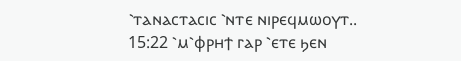⳿ⲧⲁⲛⲁⲥⲧⲁⲥⲓⲥ ⳿ⲛⲧⲉ ⲛⲓⲣⲉϥⲙⲱⲟⲩⲧ..
15:22 ⳿ⲙ⳿ⲫⲣⲏϯ ⲅⲁⲣ ⳿ⲉⲧⲉ ϧⲉⲛ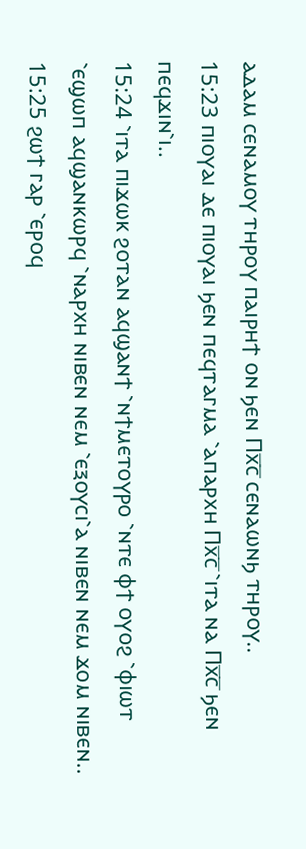ⲁⲇⲁⲙ ⲥⲉⲛⲁⲙⲟⲩ ⲧⲏⲣⲟⲩ ⲡⲁⲓⲣⲏϯ ⲟⲛ ϧⲉⲛ Ⲡⲭ̅ⲥ̅ ⲥⲉⲛⲁⲱⲛϧ ⲧⲏⲣⲟⲩ..
15:23 ⲡⲓⲟⲩⲁⲓ ⲇⲉ ⲡⲓⲟⲩⲁⲓ ϧⲉⲛ ⲡⲉϥⲧⲁⲅⲙⲁ ⳿ⲁⲡⲁⲣⲭⲏ Ⲡⲭ̅ⲥ̅ ⳿ⲓⲧⲁ ⲛⲁ Ⲡⲭ̅ⲥ̅ ϧⲉⲛ ⲡⲉϥϫⲓⲛ⳿ⲓ..
15:24 ⳿ⲓⲧⲁ ⲡⲓϫⲱⲕ ϩⲟⲧⲁⲛ ⲁϥϣⲁⲛϯ ⳿ⲛϯⲙⲉⲧⲟⲩⲣⲟ ⳿ⲛⲧⲉ ⲫϯ ⲟⲩⲟϩ ⳿ⲫⲓⲱⲧ ⳿ⲉϣⲱⲡ ⲁϥϣⲁⲛⲕⲱⲣϥ ⳿ⲛⲁⲣⲭⲏ ⲛⲓⲃⲉⲛ ⲛⲉⲙ ⳿ⲉⲝⲟⲩⲥⲓ⳿ⲁ ⲛⲓⲃⲉⲛ ⲛⲉⲙ ϫⲟⲙ ⲛⲓⲃⲉⲛ..
15:25 ϩⲱϯ ⲅⲁⲣ ⳿ⲉⲣⲟϥ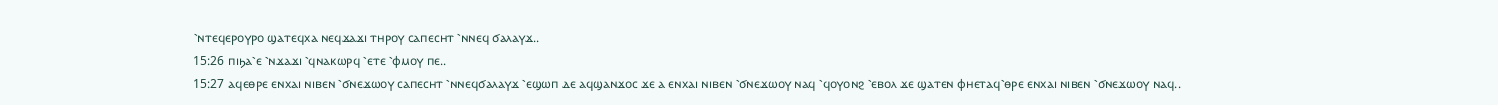⳿ⲛⲧⲉϥⲉⲣⲟⲩⲣⲟ ϣⲁⲧⲉϥⲭⲁ ⲛⲉϥϫⲁϫⲓ ⲧⲏⲣⲟⲩ ⲥⲁⲡⲉⲥⲏⲧ ⳿ⲛⲛⲉϥ ϭⲁⲗⲁⲩϫ..
15:26 ⲡⲓϧⲁ⳿ⲉ ⳿ⲛϫⲁϫⲓ ⳿ϥⲛⲁⲕⲱⲣϥ ⳿ⲉⲧⲉ ⳿ⲫⲙⲟⲩ ⲡⲉ..
15:27 ⲁϥⲉⲑⲣⲉ ⲉⲛⲭⲁⲓ ⲛⲓⲃⲉⲛ ⳿ϭⲛⲉϫⲱⲟⲩ ⲥⲁⲡⲉⲥⲏⲧ ⳿ⲛⲛⲉϥϭⲁⲗⲁⲩϫ ⳿ⲉϣⲱⲡ ⲇⲉ ⲁϥϣⲁⲛϫⲟⲥ ϫⲉ ⲁ ⲉⲛⲭⲁⲓ ⲛⲓⲃⲉⲛ ⳿ϭⲛⲉϫⲱⲟⲩ ⲛⲁϥ ⳿ϥⲟⲩⲟⲛϩ ⳿ⲉⲃⲟⲗ ϫⲉ ϣⲁⲧⲉⲛ ⲫⲏⲉⲧⲁϥ⳿ⲑⲣⲉ ⲉⲛⲭⲁⲓ ⲛⲓⲃⲉⲛ ⳿ϭⲛⲉϫⲱⲟⲩ ⲛⲁϥ..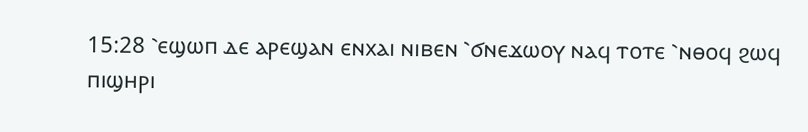15:28 ⳿ⲉϣⲱⲡ ⲇⲉ ⲁⲣⲉϣⲁⲛ ⲉⲛⲭⲁⲓ ⲛⲓⲃⲉⲛ ⳿ϭⲛⲉϫⲱⲟⲩ ⲛⲁϥ ⲧⲟⲧⲉ ⳿ⲛⲑⲟϥ ϩⲱϥ ⲡⲓϣⲏⲣⲓ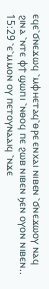ⲉϥⲉ⳿ϭⲛⲉϫⲱϥ ⳿ⲙⲫⲏⲉⲧⲁϥ⳿ⲑⲣⲉ ⲉⲛⲭⲁⲓ ⲛⲓⲃⲉⲛ ⳿ϭⲛⲉϫⲱⲟⲩ ⲛⲁϥ ϩⲓⲛⲁ ⳿ⲛⲧⲉ ⲫϯ ϣⲱⲡⲓ ⳿ⲛⲑⲟϥ ⲡⲉ ϩⲱⲃ ⲛⲓⲃⲉⲛ ϧⲉⲛ ⲟⲩⲟⲛ ⲛⲓⲃⲉⲛ..
15:29 ⳿ⲉ⳿ⲙⲙⲟⲛ ⲟⲩ ⲡⲉⲧⲟⲩⲛⲁⲁⲓϥ ⳿ⲛϫⲉ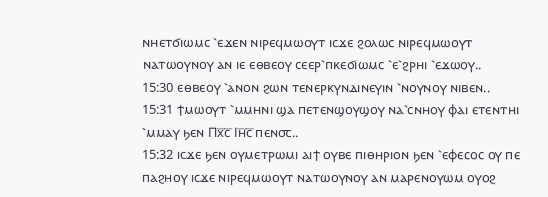ⲛⲏⲉⲧϭⲓⲱⲙⲥ ⳿ⲉϫⲉⲛ ⲛⲓⲣⲉϥⲙⲱⲟⲩⲧ ⲓⲥϫⲉ ϩⲟⲗⲱⲥ ⲛⲓⲣⲉϥⲙⲱⲟⲩⲧ ⲛⲁⲧⲱⲟⲩⲛⲟⲩ ⲁⲛ ⲓⲉ ⲉⲑⲃⲉⲟⲩ ⲥⲉⲉⲣ⳿ⲡⲕⲉϭⲓⲱⲙⲥ ⳿ⲉ⳿ϩⲣⲏⲓ ⳿ⲉϫⲱⲟⲩ..
15:30 ⲉⲑⲃⲉⲟⲩ ⳿ⲁⲛⲟⲛ ϩⲱⲛ ⲧⲉⲛⲉⲣⲕⲩⲛⲇⲓⲛⲉⲩⲓⲛ ⳿ⲛⲟⲩⲛⲟⲩ ⲛⲓⲃⲉⲛ..
15:31 ϯⲙⲱⲟⲩⲧ ⳿ⲙⲙⲏⲛⲓ ϣⲁ ⲡⲉⲧⲉⲛϣⲟⲩϣⲟⲩ ⲛⲁ⳿ⲥⲛⲏⲟⲩ ⲫⲁⲓ ⲉⲧⲉⲛⲧⲏⲓ ⳿ⲙⲙⲁⲩ ϧⲉⲛ Ⲡⲭ̅ⲥ̅ Ⲓⲏ̅ⲥ̅ ⲡⲉⲛ⳪..
15:32 ⲓⲥϫⲉ ϧⲉⲛ ⲟⲩⲙⲉⲧⲣⲱⲙⲓ ⲁⲓϯ ⲟⲩⲃⲉ ⲡⲓⲑⲏⲣⲓⲟⲛ ϧⲉⲛ ⳿ⲉⲫⲉⲥⲟⲥ ⲟⲩ ⲡⲉ ⲡⲁϩⲏⲟⲩ ⲓⲥϫⲉ ⲛⲓⲣⲉϥⲙⲱⲟⲩⲧ ⲛⲁⲧⲱⲟⲩⲛⲟⲩ ⲁⲛ ⲙⲁⲣⲉⲛⲟⲩⲱⲙ ⲟⲩⲟϩ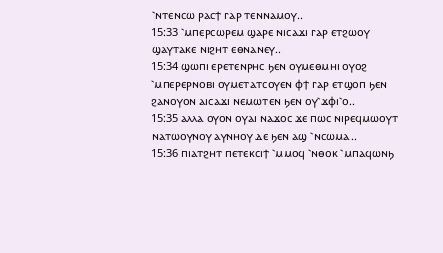⳿ⲛⲧⲉⲛⲥⲱ ⲣⲁⲥϯ ⲅⲁⲣ ⲧⲉⲛⲛⲁⲙⲟⲩ..
15:33 ⳿ⲙⲡⲉⲣⲥⲱⲣⲉⲙ ϣⲁⲣⲉ ⲛⲓⲥⲁϫⲓ ⲅⲁⲣ ⲉⲧϩⲱⲟⲩ ϣⲁⲩⲧⲁⲕⲉ ⲛⲓϩⲏⲧ ⲉⲑⲛⲁⲛⲉⲩ..
15:34 ϣⲱⲡⲓ ⲉⲣⲉⲧⲉⲛⲣⲏⲥ ϧⲉⲛ ⲟⲩⲙⲉⲑⲙⲏⲓ ⲟⲩⲟϩ ⳿ⲙⲡⲉⲣⲉⲣⲛⲟⲃⲓ ⲟⲩⲙⲉⲧⲁⲧⲥⲟⲩⲉⲛ ⲫϯ ⲅⲁⲣ ⲉⲧϣⲟⲡ ϧⲉⲛ ϩⲁⲛⲟⲩⲟⲛ ⲁⲓⲥⲁϫⲓ ⲛⲉⲙⲱⲧⲉⲛ ϧⲉⲛ ⲟⲩ⳿ϫⲫⲓ⳿ⲟ..
15:35 ⲁⲗⲗⲁ ⲟⲩⲟⲛ ⲟⲩⲁⲓ ⲛⲁϫⲟⲥ ϫⲉ ⲡⲱⲥ ⲛⲓⲣⲉϥⲙⲱⲟⲩⲧ ⲛⲁⲧⲱⲟⲩⲛⲟⲩ ⲁⲩⲛⲏⲟⲩ ⲇⲉ ϧⲉⲛ ⲁϣ ⳿ⲛⲥⲱⲙⲁ..
15:36 ⲡⲓⲁⲧϩⲏⲧ ⲡⲉⲧⲉⲕⲥⲓϯ ⳿ⲙⲙⲟϥ ⳿ⲛⲑⲟⲕ ⳿ⲙⲡⲁϥⲱⲛϧ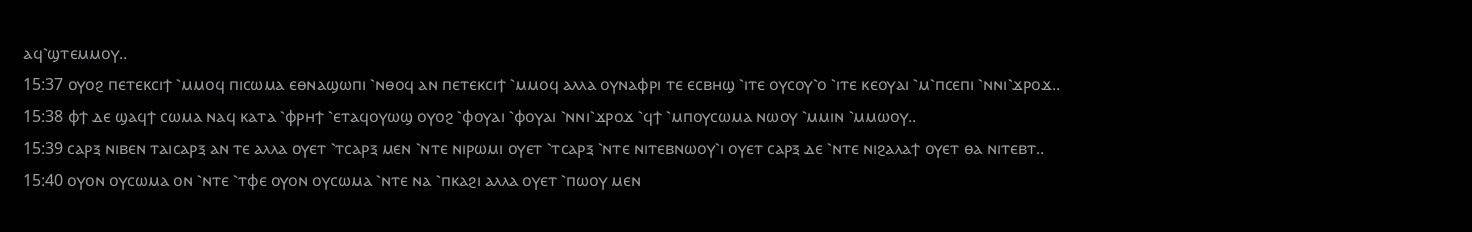ⲁϥ⳿ϣⲧⲉⲙⲙⲟⲩ..
15:37 ⲟⲩⲟϩ ⲡⲉⲧⲉⲕⲥⲓϯ ⳿ⲙⲙⲟϥ ⲡⲓⲥⲱⲙⲁ ⲉⲑⲛⲁϣⲱⲡⲓ ⳿ⲛⲑⲟϥ ⲁⲛ ⲡⲉⲧⲉⲕⲥⲓϯ ⳿ⲙⲙⲟϥ ⲁⲗⲗⲁ ⲟⲩⲛⲁⲫⲣⲓ ⲧⲉ ⲉⲥⲃⲏϣ ⳿ⲓⲧⲉ ⲟⲩⲥⲟⲩ⳿ⲟ ⳿ⲓⲧⲉ ⲕⲉⲟⲩⲁⲓ ⳿ⲙ⳿ⲡⲥⲉⲡⲓ ⳿ⲛⲛⲓ⳿ϫⲣⲟϫ..
15:38 ⲫϯ ⲇⲉ ϣⲁϥϯ ⲥⲱⲙⲁ ⲛⲁϥ ⲕⲁⲧⲁ ⳿ⲫⲣⲏϯ ⳿ⲉⲧⲁϥⲟⲩⲱϣ ⲟⲩⲟϩ ⳿ⲫⲟⲩⲁⲓ ⳿ⲫⲟⲩⲁⲓ ⳿ⲛⲛⲓ⳿ϫⲣⲟϫ ⳿ϥϯ ⳿ⲙⲡⲟⲩⲥⲱⲙⲁ ⲛⲱⲟⲩ ⳿ⲙⲙⲓⲛ ⳿ⲙⲙⲱⲟⲩ..
15:39 ⲥⲁⲣⲝ ⲛⲓⲃⲉⲛ ⲧⲁⲓⲥⲁⲣⲝ ⲁⲛ ⲧⲉ ⲁⲗⲗⲁ ⲟⲩⲉⲧ ⳿ⲧⲥⲁⲣⲝ ⲙⲉⲛ ⳿ⲛⲧⲉ ⲛⲓⲣⲱⲙⲓ ⲟⲩⲉⲧ ⳿ⲧⲥⲁⲣⲝ ⳿ⲛⲧⲉ ⲛⲓⲧⲉⲃⲛⲱⲟⲩ⳿ⲓ ⲟⲩⲉⲧ ⲥⲁⲣⲝ ⲇⲉ ⳿ⲛⲧⲉ ⲛⲓϩⲁⲗⲁϯ ⲟⲩⲉⲧ ⲑⲁ ⲛⲓⲧⲉⲃⲧ..
15:40 ⲟⲩⲟⲛ ⲟⲩⲥⲱⲙⲁ ⲟⲛ ⳿ⲛⲧⲉ ⳿ⲧⲫⲉ ⲟⲩⲟⲛ ⲟⲩⲥⲱⲙⲁ ⳿ⲛⲧⲉ ⲛⲁ ⳿ⲡⲕⲁϩⲓ ⲁⲗⲗⲁ ⲟⲩⲉⲧ ⳿ⲡⲱⲟⲩ ⲙⲉⲛ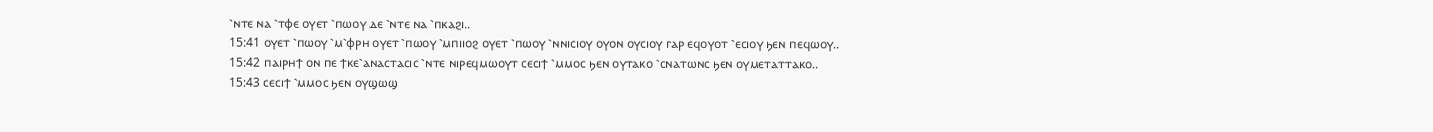⳿ⲛⲧⲉ ⲛⲁ ⳿ⲧⲫⲉ ⲟⲩⲉⲧ ⳿ⲡⲱⲟⲩ ⲇⲉ ⳿ⲛⲧⲉ ⲛⲁ ⳿ⲡⲕⲁϩⲓ..
15:41 ⲟⲩⲉⲧ ⳿ⲡⲱⲟⲩ ⳿ⲙ⳿ⲫⲣⲏ ⲟⲩⲉⲧ ⳿ⲡⲱⲟⲩ ⳿ⲙⲡⲓⲓⲟϩ ⲟⲩⲉⲧ ⳿ⲡⲱⲟⲩ ⳿ⲛⲛⲓⲥⲓⲟⲩ ⲟⲩⲟⲛ ⲟⲩⲥⲓⲟⲩ ⲅⲁⲣ ⲉϥⲟⲩⲟⲧ ⳿ⲉⲥⲓⲟⲩ ϧⲉⲛ ⲡⲉϥⲱⲟⲩ..
15:42 ⲡⲁⲓⲣⲏϯ ⲟⲛ ⲡⲉ ϯⲕⲉ⳿ⲁⲛⲁⲥⲧⲁⲥⲓⲥ ⳿ⲛⲧⲉ ⲛⲓⲣⲉϥⲙⲱⲟⲩⲧ ⲥⲉⲥⲓϯ ⳿ⲙⲙⲟⲥ ϧⲉⲛ ⲟⲩⲧⲁⲕⲟ ⳿ⲥⲛⲁⲧⲱⲛⲥ ϧⲉⲛ ⲟⲩⲙⲉⲧⲁⲧⲧⲁⲕⲟ..
15:43 ⲥⲉⲥⲓϯ ⳿ⲙⲙⲟⲥ ϧⲉⲛ ⲟⲩϣⲱϣ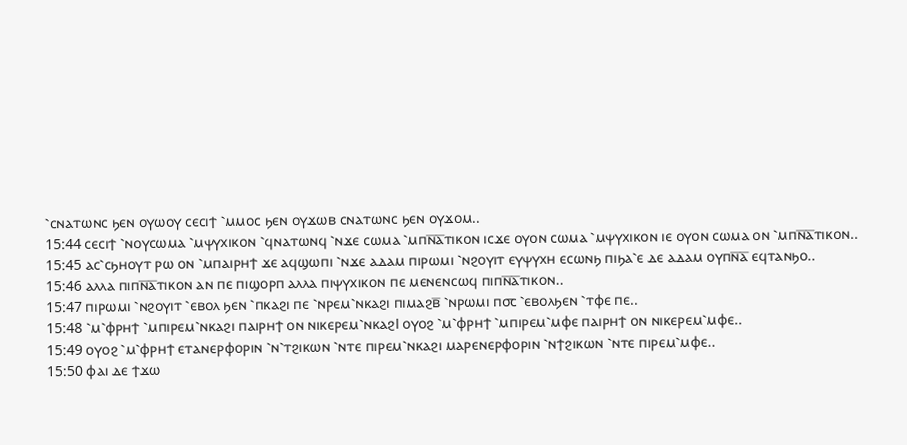⳿ⲥⲛⲁⲧⲱⲛⲥ ϧⲉⲛ ⲟⲩⲱⲟⲩ ⲥⲉⲥⲓϯ ⳿ⲙⲙⲟⲥ ϧⲉⲛ ⲟⲩϫⲱⲃ ⲥⲛⲁⲧⲱⲛⲥ ϧⲉⲛ ⲟⲩϫⲟⲙ..
15:44 ⲥⲉⲥⲓϯ ⳿ⲛⲟⲩⲥⲱⲙⲁ ⳿ⲙⲯⲩⲭⲓⲕⲟⲛ ⳿ϥⲛⲁⲧⲱⲛϥ ⳿ⲛϫⲉ ⲥⲱⲙⲁ ⳿ⲙⲡⲛ̅ⲁ̅ⲧⲓⲕⲟⲛ ⲓⲥϫⲉ ⲟⲩⲟⲛ ⲥⲱⲙⲁ ⳿ⲙⲯⲩⲭⲓⲕⲟⲛ ⲓⲉ ⲟⲩⲟⲛ ⲥⲱⲙⲁ ⲟⲛ ⳿ⲙⲡⲛ̅ⲁ̅ⲧⲓⲕⲟⲛ..
15:45 ⲁⲥ⳿ⲥϧⲏⲟⲩⲧ ⲣⲱ ⲟⲛ ⳿ⲙⲡⲁⲓⲣⲏϯ ϫⲉ ⲁϥϣⲱⲡⲓ ⳿ⲛϫⲉ ⲁⲇⲁⲙ ⲡⲓⲣⲱⲙⲓ ⳿ⲛϩⲟⲩⲓⲧ ⲉⲩⲯⲩⲭⲏ ⲉⲥⲱⲛϧ ⲡⲓϧⲁ⳿ⲉ ⲇⲉ ⲁⲇⲁⲙ ⲟⲩⲡⲛ̅ⲁ̅ ⲉϥⲧⲁⲛϧⲟ..
15:46 ⲁⲗⲗⲁ ⲡⲓⲡⲛ̅ⲁ̅ⲧⲓⲕⲟⲛ ⲁⲛ ⲡⲉ ⲡⲓϣⲟⲣⲡ ⲁⲗⲗⲁ ⲡⲓⲯⲩⲭⲓⲕⲟⲛ ⲡⲉ ⲙⲉⲛⲉⲛⲥⲱϥ ⲡⲓⲡⲛ̅ⲁ̅ⲧⲓⲕⲟⲛ..
15:47 ⲡⲓⲣⲱⲙⲓ ⳿ⲛϩⲟⲩⲓⲧ ⳿ⲉⲃⲟⲗ ϧⲉⲛ ⳿ⲡⲕⲁϩⲓ ⲡⲉ ⳿ⲛⲣⲉⲙ⳿ⲛⲕⲁϩⲓ ⲡⲓⲙⲁϩⲃ̅ ⳿ⲛⲣⲱⲙⲓ ⲡ⳪ ⳿ⲉⲃⲟⲗϧⲉⲛ ⳿ⲧⲫⲉ ⲡⲉ..
15:48 ⳿ⲙ⳿ⲫⲣⲏϯ ⳿ⲙⲡⲓⲣⲉⲙ⳿ⲛⲕⲁϩⲓ ⲡⲁⲓⲣⲏϯ ⲟⲛ ⲛⲓⲕⲉⲣⲉⲙ⳿ⲛⲕⲁϩⲒ ⲟⲩⲟϩ ⳿ⲙ⳿ⲫⲣⲏϯ ⳿ⲙⲡⲓⲣⲉⲙ⳿ⲙⲫⲉ ⲡⲁⲓⲣⲏϯ ⲟⲛ ⲛⲓⲕⲉⲣⲉⲙ⳿ⲙⲫⲉ..
15:49 ⲟⲩⲟϩ ⳿ⲙ⳿ⲫⲣⲏϯ ⲉⲧⲁⲛⲉⲣⲫⲟⲣⲓⲛ ⳿ⲛ⳿ⲧϩⲓⲕⲱⲛ ⳿ⲛⲧⲉ ⲡⲓⲣⲉⲙ⳿ⲛⲕⲁϩⲓ ⲙⲁⲣⲉⲛⲉⲣⲫⲟⲣⲓⲛ ⳿ⲛϯϩⲓⲕⲱⲛ ⳿ⲛⲧⲉ ⲡⲓⲣⲉⲙ⳿ⲙⲫⲉ..
15:50 ⲫⲁⲓ ⲇⲉ ϯϫⲱ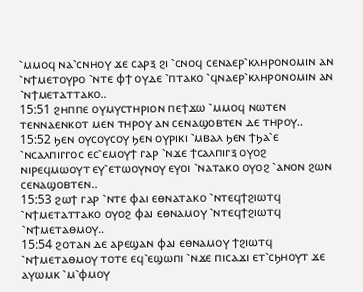⳿ⲙⲙⲟϥ ⲛⲁ⳿ⲥⲛⲏⲟⲩ ϫⲉ ⲥⲁⲣⲝ ϩⲓ ⳿ⲥⲛⲟϥ ⲥⲉⲛⲁⲉⲣ⳿ⲕⲗⲏⲣⲟⲛⲟⲙⲓⲛ ⲁⲛ ⳿ⲛϯⲙⲉⲧⲟⲩⲣⲟ ⳿ⲛⲧⲉ ⲫϯ ⲟⲩⲇⲉ ⳿ⲡⲧⲁⲕⲟ ⳿ϥⲛⲁⲉⲣ⳿ⲕⲗⲏⲣⲟⲛⲟⲙⲓⲛ ⲁⲛ ⳿ⲛϯⲙⲉⲧⲁⲧⲧⲁⲕⲟ..
15:51 ϩⲏⲡⲡⲉ ⲟⲩⲙⲩⲥⲧⲏⲣⲓⲟⲛ ⲡⲉϯϫⲱ ⳿ⲙⲙⲟϥ ⲛⲱⲧⲉⲛ ⲧⲉⲛⲛⲁⲉⲛⲕⲟⲧ ⲙⲉⲛ ⲧⲏⲣⲟⲩ ⲁⲛ ⲥⲉⲛⲁϣⲟⲃⲧⲉⲛ ⲇⲉ ⲧⲏⲣⲟⲩ..
15:52 ϧⲉⲛ ⲟⲩⲥⲟⲩⲥⲟⲩ ϧⲉⲛ ⲟⲩⲣⲓⲕⲓ ⳿ⲙⲃⲁⲗ ϧⲉⲛ ϯϧⲁ⳿ⲉ ⳿ⲛⲥⲁⲗⲡⲓⲅⲅⲟⲥ ⲉⲥ⳿ⲉⲙⲟⲩϯ ⲅⲁⲣ ⳿ⲛϫⲉ ϯⲥⲁⲗⲡⲓⲅⲝ ⲟⲩⲟϩ ⲛⲓⲣⲉϥⲙⲱⲟⲩⲧ ⲉⲩ⳿ⲉⲧⲱⲟⲩⲛⲟⲩ ⲉⲩⲟⲓ ⳿ⲛⲁⲧⲁⲕⲟ ⲟⲩⲟϩ ⳿ⲁⲛⲟⲛ ϩⲱⲛ ⲥⲉⲛⲁϣⲟⲃⲧⲉⲛ..
15:53 ϩⲱϯ ⲅⲁⲣ ⳿ⲛⲧⲉ ⲫⲁⲓ ⲉⲑⲛⲁⲧⲁⲕⲟ ⳿ⲛⲧⲉϥϯϩⲓⲱⲧϥ ⳿ⲛϯⲙⲉⲧⲁⲧⲧⲁⲕⲟ ⲟⲩⲟϩ ⲫⲁⲓ ⲉⲑⲛⲁⲙⲟⲩ ⳿ⲛⲧⲉϥϯϩⲓⲱⲧϥ ⳿ⲛϯⲙⲉⲧⲁⲑⲙⲟⲩ..
15:54 ϩⲟⲧⲁⲛ ⲇⲉ ⲁⲣⲉϣⲁⲛ ⲫⲁⲓ ⲉⲑⲛⲁⲙⲟⲩ ϯϩⲓⲱⲧϥ ⳿ⲛϯⲙⲉⲧⲁⲑⲙⲟⲩ ⲧⲟⲧⲉ ⲉϥ⳿ⲉϣⲱⲡⲓ ⳿ⲛϫⲉ ⲡⲓⲥⲁϫⲓ ⲉⲧ⳿ⲥϧⲏⲟⲩⲧ ϫⲉ ⲁⲩⲱⲙⲕ ⳿ⲙ⳿ⲫⲙⲟⲩ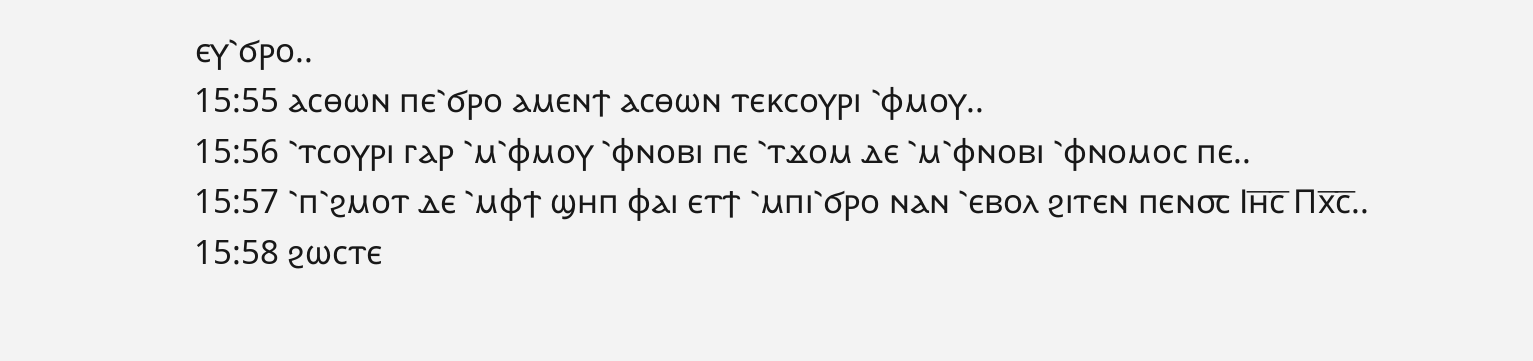ⲉⲩ⳿ϭⲣⲟ..
15:55 ⲁⲥⲑⲱⲛ ⲡⲉ⳿ϭⲣⲟ ⲁⲙⲉⲛϯ ⲁⲥⲑⲱⲛ ⲧⲉⲕⲥⲟⲩⲣⲓ ⳿ⲫⲙⲟⲩ..
15:56 ⳿ⲧⲥⲟⲩⲣⲓ ⲅⲁⲣ ⳿ⲙ⳿ⲫⲙⲟⲩ ⳿ⲫⲛⲟⲃⲓ ⲡⲉ ⳿ⲧϫⲟⲙ ⲇⲉ ⳿ⲙ⳿ⲫⲛⲟⲃⲓ ⳿ⲫⲛⲟⲙⲟⲥ ⲡⲉ..
15:57 ⳿ⲡ⳿ϩⲙⲟⲧ ⲇⲉ ⳿ⲙⲫϯ ϣⲏⲡ ⲫⲁⲓ ⲉⲧϯ ⳿ⲙⲡⲓ⳿ϭⲣⲟ ⲛⲁⲛ ⳿ⲉⲃⲟⲗ ϩⲓⲧⲉⲛ ⲡⲉⲛ⳪ Ⲓⲏ̅ⲥ̅ Ⲡⲭ̅ⲥ̅..
15:58 ϩⲱⲥⲧⲉ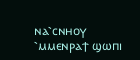ⲛⲁ⳿ⲥⲛⲏⲟⲩ ⳿ⲙⲙⲉⲛⲣⲁϯ ϣⲱⲡⲓ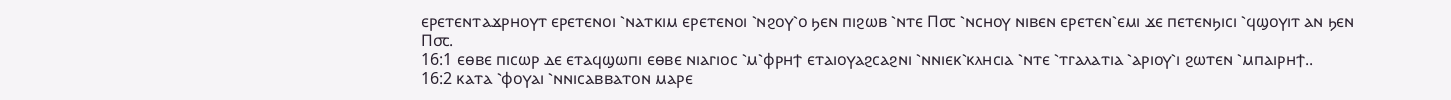ⲉⲣⲉⲧⲉⲛⲧⲁϫⲣⲏⲟⲩⲧ ⲉⲣⲉⲧⲉⲛⲟⲓ ⳿ⲛⲁⲧⲕⲓⲙ ⲉⲣⲉⲧⲉⲛⲟⲓ ⳿ⲛϩⲟⲩ⳿ⲟ ϧⲉⲛ ⲡⲓϩⲱⲃ ⳿ⲛⲧⲉ Ⲡ⳪ ⳿ⲛⲥⲏⲟⲩ ⲛⲓⲃⲉⲛ ⲉⲣⲉⲧⲉⲛ⳿ⲉⲙⲓ ϫⲉ ⲡⲉⲧⲉⲛϧⲓⲥⲓ ⳿ϥϣⲟⲩⲓⲧ ⲁⲛ ϧⲉⲛ Ⲡ⳪.
16:1 ⲉⲑⲃⲉ ⲡⲓⲥⲱⲣ ⲇⲉ ⲉⲧⲁϥϣⲱⲡⲓ ⲉⲑⲃⲉ ⲛⲓⲁⲅⲓⲟⲥ ⳿ⲙ⳿ⲫⲣⲏϯ ⲉⲧⲁⲓⲟⲩⲁϩⲥⲁϩⲛⲓ ⳿ⲛⲛⲓⲉⲕ⳿ⲕⲗⲏⲥⲓⲁ ⳿ⲛⲧⲉ ⳿ⲧⲅⲁⲗⲁⲧⲓⲁ ⳿ⲁⲣⲓⲟⲩ⳿ⲓ ϩⲱⲧⲉⲛ ⳿ⲙⲡⲁⲓⲣⲏϯ..
16:2 ⲕⲁⲧⲁ ⳿ⲫⲟⲩⲁⲓ ⳿ⲛⲛⲓⲥⲁⲃⲃⲁⲧⲟⲛ ⲙⲁⲣⲉ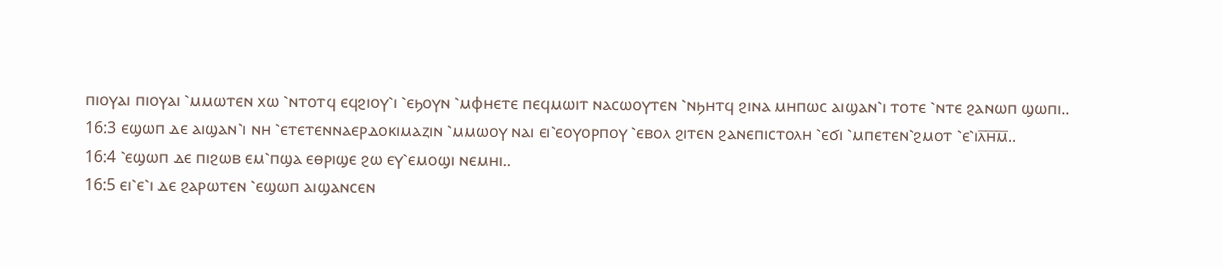ⲡⲓⲟⲩⲁⲓ ⲡⲓⲟⲩⲁⲓ ⳿ⲙⲙⲱⲧⲉⲛ ⲭⲱ ⳿ⲛⲧⲟⲧϥ ⲉϥϩⲓⲟⲩ⳿ⲓ ⳿ⲉϧⲟⲩⲛ ⳿ⲙⲫⲏⲉⲧⲉ ⲡⲉϥⲙⲱⲓⲧ ⲛⲁⲥⲱⲟⲩⲧⲉⲛ ⳿ⲛϧⲏⲧϥ ϩⲓⲛⲁ ⲙⲏⲡⲱⲥ ⲁⲓϣⲁⲛ⳿ⲓ ⲧⲟⲧⲉ ⳿ⲛⲧⲉ ϩⲁⲛⲱⲡ ϣⲱⲡⲓ..
16:3 ⲉϣⲱⲡ ⲇⲉ ⲁⲓϣⲁⲛ⳿ⲓ ⲛⲏ ⳿ⲉⲧⲉⲧⲉⲛⲛⲁⲉⲣⲇⲟⲕⲓⲙⲁⲍⲓⲛ ⳿ⲙⲙⲱⲟⲩ ⲛⲁⲓ ⲉⲓ⳿ⲉⲟⲩⲟⲣⲡⲟⲩ ⳿ⲉⲃⲟⲗ ϩⲓⲧⲉⲛ ϩⲁⲛⲉⲡⲓⲥⲧⲟⲗⲏ ⳿ⲉϭⲓ ⳿ⲙⲡⲉⲧⲉⲛ⳿ϩⲙⲟⲧ ⳿ⲉ⳿ⲓⲗ̅ⲏ̅ⲙ̅..
16:4 ⳿ⲉϣⲱⲡ ⲇⲉ ⲡⲓϩⲱⲃ ⲉⲙ⳿ⲡϣⲁ ⲉⲑⲣⲓϣⲉ ϩⲱ ⲉⲩ⳿ⲉⲙⲟϣⲓ ⲛⲉⲙⲏⲓ..
16:5 ⲉⲓ⳿ⲉ⳿ⲓ ⲇⲉ ϩⲁⲣⲱⲧⲉⲛ ⳿ⲉϣⲱⲡ ⲁⲓϣⲁⲛⲥⲉⲛ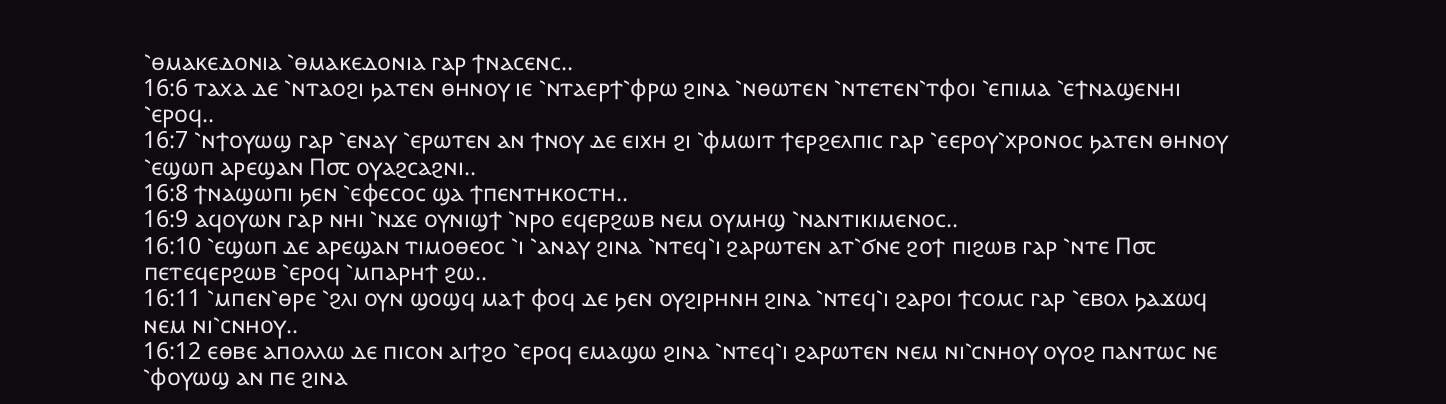⳿ⲑⲙⲁⲕⲉⲇⲟⲛⲓⲁ ⳿ⲑⲙⲁⲕⲉⲇⲟⲛⲓⲁ ⲅⲁⲣ ϯⲛⲁⲥⲉⲛⲥ..
16:6 ⲧⲁⲭⲁ ⲇⲉ ⳿ⲛⲧⲁⲟϩⲓ ϧⲁⲧⲉⲛ ⲑⲏⲛⲟⲩ ⲓⲉ ⳿ⲛⲧⲁⲉⲣϯ⳿ⲫⲣⲱ ϩⲓⲛⲁ ⳿ⲛⲑⲱⲧⲉⲛ ⳿ⲛⲧⲉⲧⲉⲛ⳿ⲧⲫⲟⲓ ⳿ⲉⲡⲓⲙⲁ ⳿ⲉϯⲛⲁϣⲉⲛⲏⲓ ⳿ⲉⲣⲟϥ..
16:7 ⳿ⲛϯⲟⲩⲱϣ ⲅⲁⲣ ⳿ⲉⲛⲁⲩ ⳿ⲉⲣⲱⲧⲉⲛ ⲁⲛ ϯⲛⲟⲩ ⲇⲉ ⲉⲓⲭⲏ ϩⲓ ⳿ⲫⲙⲱⲓⲧ ϯⲉⲣϩⲉⲗⲡⲓⲥ ⲅⲁⲣ ⳿ⲉⲉⲣⲟⲩ⳿ⲭⲣⲟⲛⲟⲥ ϧⲁⲧⲉⲛ ⲑⲏⲛⲟⲩ ⳿ⲉϣⲱⲡ ⲁⲣⲉϣⲁⲛ Ⲡ⳪ ⲟⲩⲁϩⲥⲁϩⲛⲓ..
16:8 ϯⲛⲁϣⲱⲡⲓ ϧⲉⲛ ⳿ⲉⲫⲉⲥⲟⲥ ϣⲁ ϯⲡⲉⲛⲧⲏⲕⲟⲥⲧⲏ..
16:9 ⲁϥⲟⲩⲱⲛ ⲅⲁⲣ ⲛⲏⲓ ⳿ⲛϫⲉ ⲟⲩⲛⲓϣϯ ⳿ⲛⲣⲟ ⲉϥⲉⲣϩⲱⲃ ⲛⲉⲙ ⲟⲩⲙⲏϣ ⳿ⲛⲁⲛⲧⲓⲕⲓⲙⲉⲛⲟⲥ..
16:10 ⳿ⲉϣⲱⲡ ⲇⲉ ⲁⲣⲉϣⲁⲛ ⲧⲓⲙⲟⲑⲉⲟⲥ ⳿ⲓ ⳿ⲁⲛⲁⲩ ϩⲓⲛⲁ ⳿ⲛⲧⲉϥ⳿ⲓ ϩⲁⲣⲱⲧⲉⲛ ⲁⲧ⳿ϭⲛⲉ ϩⲟϯ ⲡⲓϩⲱⲃ ⲅⲁⲣ ⳿ⲛⲧⲉ Ⲡ⳪ ⲡⲉⲧⲉϥⲉⲣϩⲱⲃ ⳿ⲉⲣⲟϥ ⳿ⲙⲡⲁⲣⲏϯ ϩⲱ..
16:11 ⳿ⲙⲡⲉⲛ⳿ⲑⲣⲉ ⳿ϩⲗⲓ ⲟⲩⲛ ϣⲟϣϥ ⲙⲁϯ ⲫⲟϥ ⲇⲉ ϧⲉⲛ ⲟⲩϩⲓⲣⲏⲛⲏ ϩⲓⲛⲁ ⳿ⲛⲧⲉϥ⳿ⲓ ϩⲁⲣⲟⲓ ϯⲥⲟⲙⲥ ⲅⲁⲣ ⳿ⲉⲃⲟⲗ ϧⲁϫⲱϥ ⲛⲉⲙ ⲛⲓ⳿ⲥⲛⲏⲟⲩ..
16:12 ⲉⲑⲃⲉ ⲁⲡⲟⲗⲗⲱ ⲇⲉ ⲡⲓⲥⲟⲛ ⲁⲓϯϩⲟ ⳿ⲉⲣⲟϥ ⲉⲙⲁϣⲱ ϩⲓⲛⲁ ⳿ⲛⲧⲉϥ⳿ⲓ ϩⲁⲣⲱⲧⲉⲛ ⲛⲉⲙ ⲛⲓ⳿ⲥⲛⲏⲟⲩ ⲟⲩⲟϩ ⲡⲁⲛⲧⲱⲥ ⲛⲉ ⳿ⲫⲟⲩⲱϣ ⲁⲛ ⲡⲉ ϩⲓⲛⲁ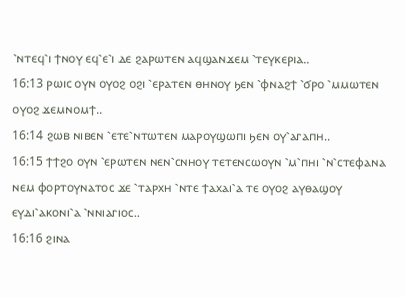⳿ⲛⲧⲉϥ⳿ⲓ ϯⲛⲟⲩ ⲉϥ⳿ⲉ⳿ⲓ ⲇⲉ ϩⲁⲣⲱⲧⲉⲛ ⲁϥϣⲁⲛϫⲉⲙ ⳿ⲧⲉⲩⲕⲉⲣⲓⲁ..
16:13 ⲣⲱⲓⲥ ⲟⲩⲛ ⲟⲩⲟϩ ⲟϩⲓ ⳿ⲉⲣⲁⲧⲉⲛ ⲑⲏⲛⲟⲩ ϧⲉⲛ ⳿ⲫⲛⲁϩϯ ⳿ϭⲣⲟ ⳿ⲙⲙⲱⲧⲉⲛ ⲟⲩⲟϩ ϫⲉⲙⲛⲟⲙϯ..
16:14 ϩⲱⲃ ⲛⲓⲃⲉⲛ ⳿ⲉⲧⲉ⳿ⲛⲧⲱⲧⲉⲛ ⲙⲁⲣⲟⲩϣⲱⲡⲓ ϧⲉⲛ ⲟⲩ⳿ⲁⲅⲁⲡⲏ..
16:15 ϯϯϩⲟ ⲟⲩⲛ ⳿ⲉⲣⲱⲧⲉⲛ ⲛⲉⲛ⳿ⲥⲛⲏⲟⲩ ⲧⲉⲧⲉⲛⲥⲱⲟⲩⲛ ⳿ⲙ⳿ⲡⲏⲓ ⳿ⲛ⳿ⲥⲧⲉⲫⲁⲛⲁ ⲛⲉⲙ ⲫⲟⲣⲧⲟⲩⲛⲁⲧⲟⲥ ϫⲉ ⳿ⲧⲁⲣⲭⲏ ⳿ⲛⲧⲉ ϯⲁⲭⲁⲓ⳿ⲁ ⲧⲉ ⲟⲩⲟϩ ⲁⲩⲑⲁϣⲟⲩ ⲉⲩⲇⲓ⳿ⲁⲕⲟⲛⲓ⳿ⲁ ⳿ⲛⲛⲓⲁⲅⲓⲟⲥ..
16:16 ϩⲓⲛⲁ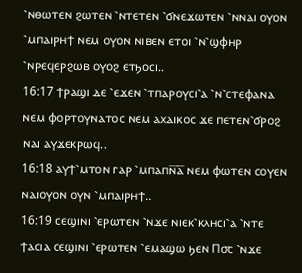⳿ⲛⲑⲱⲧⲉⲛ ϩⲱⲧⲉⲛ ⳿ⲛⲧⲉⲧⲉⲛ ⳿ϭⲛⲉϫⲱⲧⲉⲛ ⳿ⲛⲛⲁⲓ ⲟⲩⲟⲛ ⳿ⲙⲡⲁⲓⲣⲏϯ ⲛⲉⲙ ⲟⲩⲟⲛ ⲛⲓⲃⲉⲛ ⲉⲧⲟⲓ ⳿ⲛ⳿ϣⲫⲏⲣ ⳿ⲛⲣⲉϥⲉⲣϩⲱⲃ ⲟⲩⲟϩ ⲉⲧϧⲟⲥⲓ..
16:17 ϯⲣⲁϣⲓ ⲇⲉ ⳿ⲉϫⲉⲛ ⳿ⲧⲡⲁⲣⲟⲩⲥⲓ⳿ⲁ ⳿ⲛ⳿ⲥⲧⲉⲫⲁⲛⲁ ⲛⲉⲙ ⲫⲟⲣⲧⲟⲩⲛⲁⲧⲟⲥ ⲛⲉⲙ ⲁⲭⲁⲓⲕⲟⲥ ϫⲉ ⲡⲉⲧⲉⲛ⳿ϭⲣⲟϩ ⲛⲁⲓ ⲁⲩϫⲉⲕⲣⲱϥ..
16:18 ⲁⲩϯ⳿ⲙⲧⲟⲛ ⲅⲁⲣ ⳿ⲙⲡⲁⲡⲛ̅ⲁ̅ ⲛⲉⲙ ⲫⲱⲧⲉⲛ ⲥⲟⲩⲉⲛ ⲛⲁⲓⲟⲩⲟⲛ ⲟⲩⲛ ⳿ⲙⲡⲁⲓⲣⲏϯ..
16:19 ⲥⲉϣⲓⲛⲓ ⳿ⲉⲣⲱⲧⲉⲛ ⳿ⲛϫⲉ ⲛⲓⲉⲕ⳿ⲕⲗⲏⲥⲓ⳿ⲁ ⳿ⲛⲧⲉ ϯⲁⲥⲓⲁ ⲥⲉϣⲓⲛⲓ ⳿ⲉⲣⲱⲧⲉⲛ ⳿ⲉⲙⲁϣⲱ ϧⲉⲛ Ⲡ⳪ ⳿ⲛϫⲉ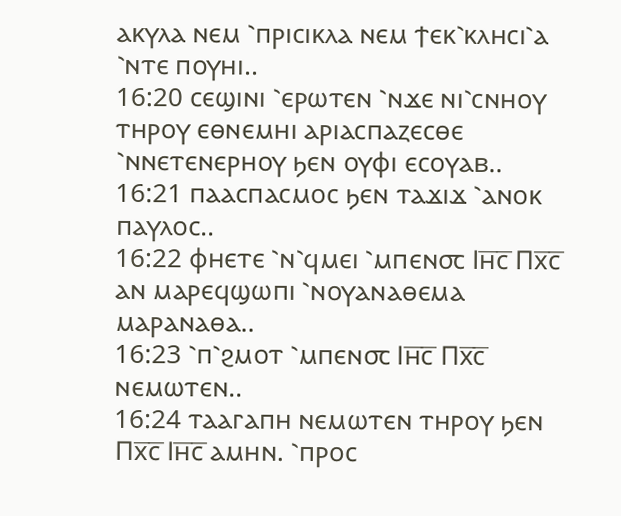ⲁⲕⲩⲗⲁ ⲛⲉⲙ ⳿ⲡⲣⲓⲥⲓⲕⲗⲁ ⲛⲉⲙ ϯⲉⲕ⳿ⲕⲗⲏⲥⲓ⳿ⲁ ⳿ⲛⲧⲉ ⲡⲟⲩⲏⲓ..
16:20 ⲥⲉϣⲓⲛⲓ ⳿ⲉⲣⲱⲧⲉⲛ ⳿ⲛϫⲉ ⲛⲓ⳿ⲥⲛⲏⲟⲩ ⲧⲏⲣⲟⲩ ⲉⲑⲛⲉⲙⲏⲓ ⲁⲣⲓⲁⲥⲡⲁⲍⲉⲥⲑⲉ ⳿ⲛⲛⲉⲧⲉⲛⲉⲣⲏⲟⲩ ϧⲉⲛ ⲟⲩⲫⲓ ⲉⲥⲟⲩⲁⲃ..
16:21 ⲡⲁⲁⲥⲡⲁⲥⲙⲟⲥ ϧⲉⲛ ⲧⲁϫⲓϫ ⳿ⲁⲛⲟⲕ ⲡⲁⲩⲗⲟⲥ..
16:22 ⲫⲏⲉⲧⲉ ⳿ⲛ⳿ϥⲙⲉⲓ ⳿ⲙⲡⲉⲛ⳪ Ⲓⲏ̅ⲥ̅ Ⲡⲭ̅ⲥ̅ ⲁⲛ ⲙⲁⲣⲉϥϣⲱⲡⲓ ⳿ⲛⲟⲩⲁⲛⲁⲑⲉⲙⲁ ⲙⲁⲣⲁⲛⲁⲑⲁ..
16:23 ⳿ⲡ⳿ϩⲙⲟⲧ ⳿ⲙⲡⲉⲛ⳪ Ⲓⲏ̅ⲥ̅ Ⲡⲭ̅ⲥ̅ ⲛⲉⲙⲱⲧⲉⲛ..
16:24 ⲧⲁⲁⲅⲁⲡⲏ ⲛⲉⲙⲱⲧⲉⲛ ⲧⲏⲣⲟⲩ ϧⲉⲛ Ⲡⲭ̅ⲥ̅ Ⲓⲏ̅ⲥ̅ ⲁⲙⲏⲛ. ⳿ⲡⲣⲟⲥ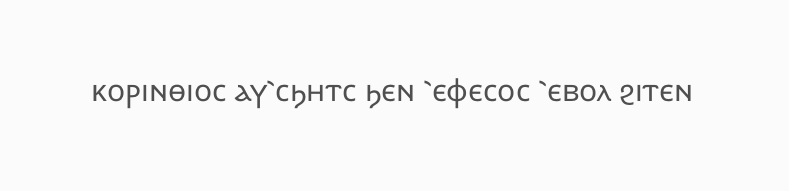ⲕⲟⲣⲓⲛⲑⲓⲟⲥ ⲁⲩ⳿ⲥϧⲏⲧⲥ ϧⲉⲛ ⳿ⲉⲫⲉⲥⲟⲥ ⳿ⲉⲃⲟⲗ ϩⲓⲧⲉⲛ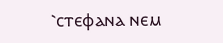⳿ⲥⲧⲉⲫⲁⲛⲁ ⲛⲉⲙ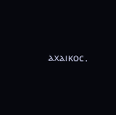ⲁⲭⲁⲓⲕⲟⲥ.